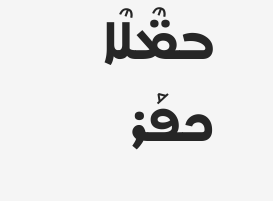ܒܡ̈ܶܠܶܐ ܟܦܰܪ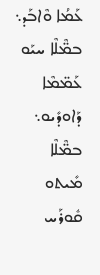ܥܰܡܳܐ ܘܶܐܒܰܕ܆ ܒܡ̈ܶܠܶܐ ܚܝܰܘ ܥܰܡ̈ܡܶܐ ܕܰܐܘܕܺܝܘ܆ ܒܡ̈ܶܠܶܐ ܡܺܝܬܘ ܩܽܘܪܰܚ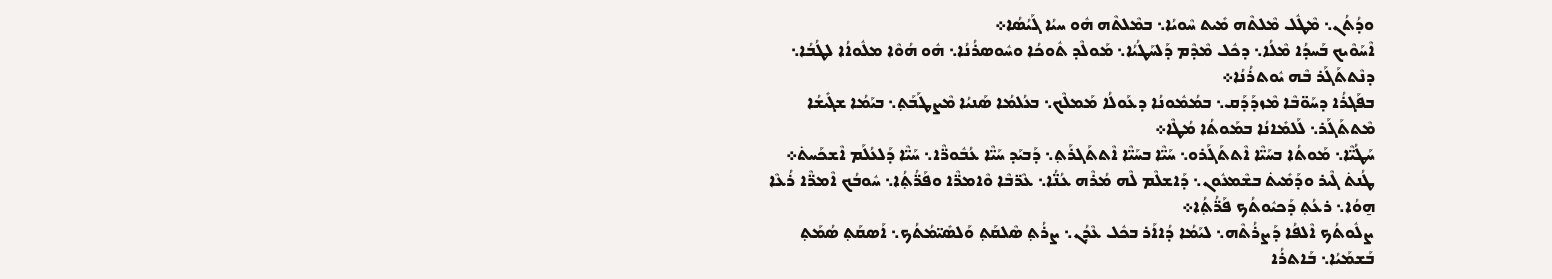ܘܕܳܬܳܢ܆ ܡܶܛܽܠ ܡܶܠܬܶܗ ܡܺܝܬ ܚܶܘܝܳܐ܆ ܒܡܶܠܬܶܗ ܗܽܘ ܚܝܳܐ ܓܰܝܳܣܳܐ܀
ܐܶܚܰܘܶܝܟ ܒܰܚܕܳܐ ܡܶܠܳܐ܆ ܕܟܽܠ ܡܶܕܶܡ ܕܰܠܚܰܛܳܝܳܐ܆ ܡܰܘܠܶܕ ܬܽܘܟܳܐ ܘܚܽܘܣܪܳܢܳܐ܆ ܗܽܘ ܗܳܘܶܐ ܡܠܽܘܐܳܐ ܠܛܳܒܳܐ܆ ܕܢܶܬܬܰܓܰܪ ܒܶܗ ܝܽܘܬܪܳܢܳܐ܀
ܒܦܰܓܪܳܐ ܕܚܰܘ̈ܒܶܐ ܡܶܙܕܰܕܰܩ܆ ܒܡܳܡܽܘܢܳܐ ܕܥܰܘܠܳܐ ܡܰܡܠܶܟ܆ ܒܥܳܠܡܳܐ ܣܰܢܝܳܐ ܡܶܨܛܰܒܰܬ݂܆ ܒܝܰܡܳܐ ܫܓܺܝܫܳܐ ܡܶܬܬܰܓܰܪ܆ ܠܰܠܡܺܐܢܳܐ ܒܡܰܘܬܳܐ ܡܳܛܶܐ܀
ܚܰܛܳܝ̈ܶܐ܆ ܡܰܘܬܳܐ ܒܚܰܝ̈ܶܐ ܐܶܬܬܰܓܰܪܘ܆ ܚܰܝ̈ܶܐ ܒܚܰܝ̈ܶܐ ܐܶܬܬܰܓܪܰܬ݂܆ ܕܰܒܝܰܕ ܚܰܝ̈ܶܐ ܥܳܒܽܘܪ̈ܶܐ܆ ܚܰܝ̈ܶܐ ܕܰܠܥܳܠܰܡ ܐܶܫܟܰܚܬ݁܀
ܛܳܢܬ݁ ܓܶܝܪ ܘܕܰܡܺܝܬ݁ ܒܫܶܡܥܽܘܢ܆ ܕܰܐܫܠܶܡ ܠܶܗ ܡܳܪܶܗ ܥܳܢ̈ܳܐ܆ ܥܶܪ̈ܒܶܐ ܘܶܐܡܪ̈ܶܐ ܘܦܰܪ̈ܳܬ݂ܳܐ܆ ܚܽܘܒܳܟ ܐܶܡܪ̈ܶܐ ܪܳܥܶܐ ܗ̱ܘܳܐ܆ ܪܥܳܬ݂ ܕܰܟܝܽܘܬܳܟ ܦܰܪ̈ܳܬ݂ܳܐ܀
ܨܠܽܘܬܳܟ ܐܶܠܦܳܐ ܕܰܨܪܳܬܶܗ܆ ܠܝܰܡܳܐ ܕܳܐܐܰܪ ܒܟܽܠ ܥܶܕܳܢ܆ ܨܪܳܬ݂ ܣܶܠܩܰܬ݂ ܘܰܠܣܺܝ̈ܡܳܬܳܟ܆ ܐܰܣܩܰܬ݂ ܣܳܡܰܬ݂ ܒܰܫܡܰܝܳܐ܆ ܒܰܐܬܪܳܐ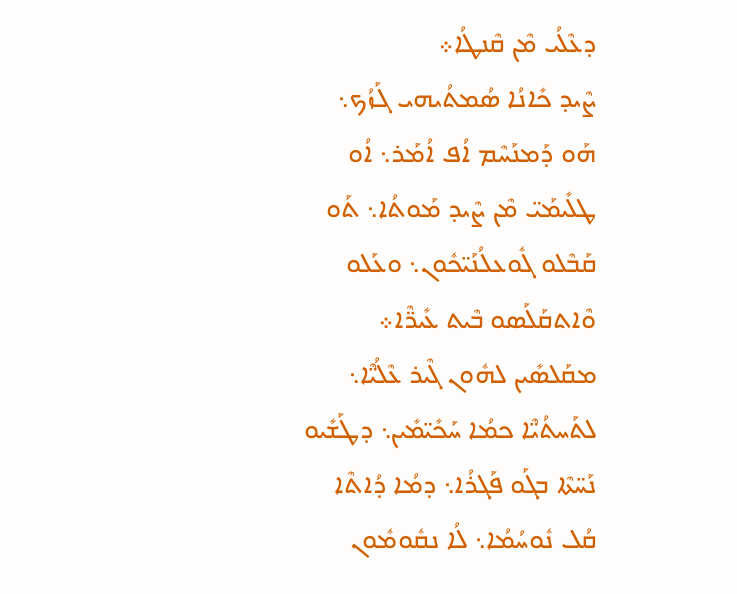ܕܥܶܠܳܝ ܡܶܢ ܩܶܢܛܳܐ܀
ܨܶܝܕ ܟܺܐܢܳܐ ܣܳܡܬܳܝܗܝ ܓܰܙܳܟ܆ ܗܰܘ ܕܰܡܢܰܚܶܡ ܐܳܦ ܐܳܡܰܪ܆ ܐܳܘ ܛܠܺܝܡܰܝ̈ ܡܶܢ ܨܶܝܕ ܡܰܘܬܳܐ܆ ܬܰܘ ܩܰܒܶܠܘ ܓܽܘܥܠܳܢܰܝ̈ܟܽܘܢ܆ ܘܥܰܠܘ ܘܶܐܬܩܰܠܰܣܘ ܒܶܝܬ ܥܺܝܪ̈ܶܐ܀
ܡܩܰܠܣܺܝܢ ܠܗܽܘܢ ܓܶܝܪ ܥܶܠܳܝ̈ܶܐ܆ ܠܬܰܚܬܳܝ̈ܶܐ ܟܡܳܐ ܚܰܟܺܝ̈ܡܺܝܢ܆ ܕܛܰܫܺܝܘ ܢܰܚ̈ܬܶܐ ܒܓܰܘ ܦܰܓܪܳܐ܆ ܕܡܳܐ ܕܳܐܬܶܐ ܩܳܠ ܢܽܘܚܳܡܳܐ܆ ܠܳܐ ܢܩܽܘܡܽܘܢ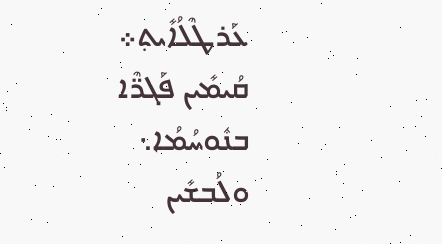ܥܰܪܛܶܠܳܐܺܝܬ݂܀
ܩܳܝܡܺܝܢ ܦܰܓܪ̈ܶܐ ܒܢܽܘܚܳܡܳܐ܆ ܘܠܳܒܫܺܝܢ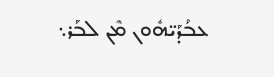ܥܒܳܕܰܝ̈ܗܽܘܢ ܡܶܢ ܠܒܰܪ܆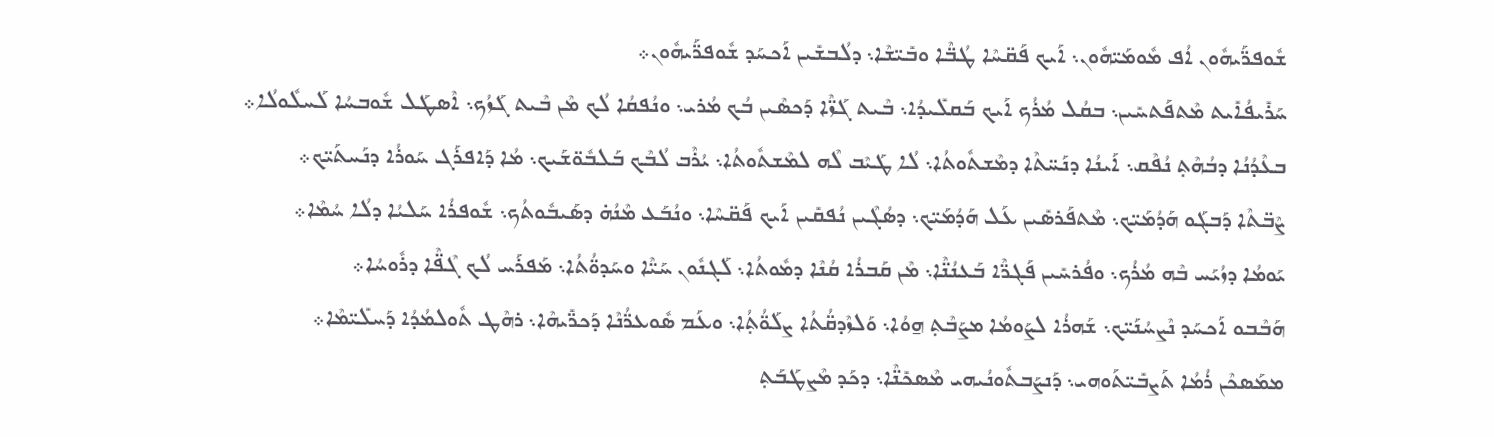ܫܽܘܦܪ̈ܰܝܗܽܘܢ ܐܳܦ ܡܽܘܡܰܝ̈ܗܽܘܢ܆ ܐܰܝܟ ܦܰܩ̈ܚܶܐ ܛܳܒ̈ܶܐ ܘܒܺܝ̈ܫܶܐ܆ ܕܠܳܒܫܺܝܢ ܐܰܟܚܰܕ ܫܽܘܦܪ̈ܰܝܗܽܘܢ܀
ܚܰܪܺܝܦܳܐܺܝܬ ܡܶܬܦܰܬܚܺܝܢ܆ ܒܩܳܠ ܡܳܪܳܟ ܐܰܝܟ ܒܰܩܠܺܝܕܳܐ܆ ܒܶܝܬ ܓܰܙ̈ܶܐ ܕܰܟܣܶܝܢ ܒܳܟ ܡܳܪܝ܆ ܘܢܳܦܩܳܐ ܠܳܟ ܡܶܢ ܒܶܝܬ ܓܰܙܳܟ܆ ܐܶܣܛܰܠ ܫܽܘܒܚܳܐ ܠܰܚܠܽܘܠܳܐ܀
ܒܥܶܕܳܢܳܐ ܕܒܳܗܶܬ݂ ܢܳܦܶܩ܆ ܐܰܝܢܳܐ ܕܢܰܚ̈ܬܶܐ ܕܡܶܫܬܽܘܬܳܐ܆ ܠܳܐ ܛܰܝܶܒ ܠܶܗ ܠܡܶܫܬܽܘܬܳܐ܆ ܝܳܪܶܒ ܠܳܒܶܟ ܒܰܠܒܽܘ̈ܫܰܝܟ܆ ܡܳܐ ܕܰܐܦܪܰܓ ܚܰܘܪܳܐ ܕܢܰܚܬܰܝ̈ܟ܀
ܨܶܒ̈ܬܶܐ ܕܰܒܓܰܘ ܗܰܕܳܡܰܝ̈ܟ܆ ܡܶܬܦܰܪܣܺܝܢ ܥܰܠ ܗܰܕܳܡܰܝ̈ܟ܆ ܕܣܳܓܶܝܢ ܢܳܦܩܺܝܢ ܐܰܝܟ ܦܰܩ̈ܚܶܐ܆ ܘܢܳܒܰܥ ܡܶܢܳܗ̇ ܕܣܰܝܒܽܘܬܳܟ܆ ܫܽܘܦܪܳܐ ܚܰܠܝܳܐ ܕܠܳܐ ܚܳܡܶܐ܀
ܝܰܘܡܳܐ ܕܙܳܝܰܚ ܒܶܗ ܡܳܪܳܟ܆ ܘܦܳܪܚܺܝܢ ܦܰܓܪ̈ܶܐ ܒܰܥܢܳܢ̈ܶܐ܆ ܡܶܢ ܩܰܒܪܳܐ ܩܳܢܶܐ ܕܡܽܘܬܳܐ܆ ܠܰܓܢܽܘܢ ܚܰܝ̈ܶܐ ܘܚܰܕܘ̈ܳܬܳܐ܆ ܡܰܦܪܰܚ ܠܳܟ ܓܶܦ̈ܶܐ ܕܪܽܘܚܳܐ܀
ܗܰܒܶܒܘ ܐܰܟܚܰܕ ܢܶܨܚܳܢܰܝ̈ܟ܆ ܫܰܗܪܳܐ ܠܨܰܘܡܳܐ ܡܨܰܒܶܬ݂ ܗ̱ܘܳܐ܆ ܘܰܠܙܶܕܩ̈ܳܬܳܐ ܨܠܰܘ̈ܳܬ݂ܳܐ܆ ܘܥܰܡ ܣܽܘܥܪ̈ܳܢܶܐ ܕܰܟܪ̈ܺܝܗܶܐ܆ ܪܗܶܛ ܬܽܘܠܡܳܕܳܐ ܕܰܚܠܺܝ̈ܡܶܐ܀
ܡܡܰܣܟܶܢ ܪܳܡܳܐ ܬܰܨܒܺܝ̈ܬܰܘܗܝ܆ ܕܰܢܨܰܒܬܽܘܢܳܝܗܝ ܡܶܣܟܺܢ̈ܶܐ܆ ܕܟܰܕ ܡܶܨܛܰܒܰܬ݂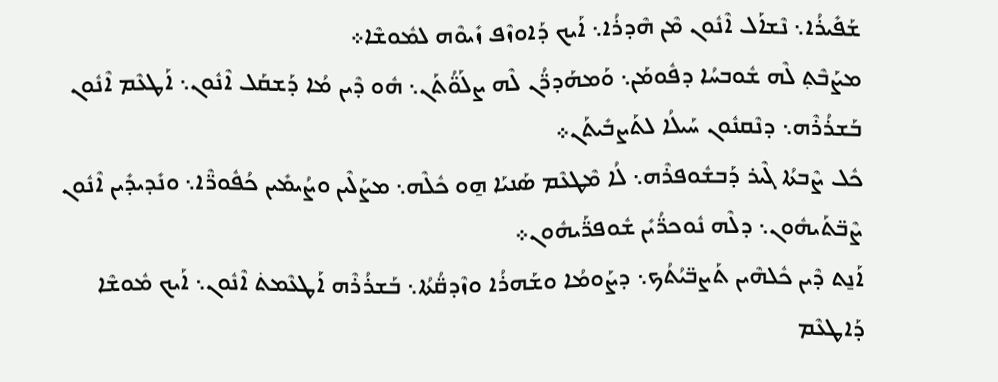ܫܰܦܺܝܪܳܐ܆ ܢܶܫܐܰܠ ܐܶܢܽܘܢ ܡܶܢ ܗܶܕܪܳܐ܆ ܐܰܝܟ ܕܰܐܘܙܶܦ ܙܺܝܘܶܗ ܠܡܽܘܫܶܐ܀
ܡܨܰܒܶܬ݂ ܠܶܗ ܫܽܘܒܚܳܐ ܕܦܽܘܡܰܢ܆ ܘܰܡܗܰܕܪ̈ܳܢ ܠܶܗ ܨܠܰܘ̈ܳܬܰܢ܆ ܗܽܘ ܕܶܝܢ ܡܳܐ ܕܰܫܩܰܠ ܐܶܢܽܘܢ܆ ܐܰܛܥܶܡ ܐܶܢܽܘܢ ܒܰܫܪܳܪܶܗ܆ ܕܢܶܩܢܽܘܢ ܚܰܝܠܳܐ ܠܬܰܨܒܺܝܬܰܢ܀
ܟܽܠ ܨܶܒܬܳܐ ܓܶܝܪ ܕܰܒܫܽܘܦܪܶܗ܆ ܠܳܐ ܡܶܛܥܶܡ ܣܰܢܝܰܐ ܗ̱ܘ ܟܽܠܶܗ܆ ܡܨܰܠܶܝܢ ܘܨܳܝܡܺܝܢ ܟܳܦܽܘܪ̈ܶܐ܆ ܘܢܺܕܝܕܺܝܢ ܐܶܢܽܘܢ ܨܶܒ̈ܬܰܝܗܽܘܢ܆ ܕܠܶܗ ܢܽܘܟܪ̈ܳܝܺܢ ܫܽܘܦܪ̈ܰܝܗܽܘܢ܀
ܐܰܢ̱ܬ ܕܶܝܢ ܟܽܠܗܶܝܢ ܬܰܨܒ̈ܝܳܬܳܟ܆ ܕܨܰܘܡܳܐ ܘܫܰܗܪܳܐ ܘܙܶܕܩ̈ܳܬܳܐ܆ ܒܰܫܪܳܪܶܗ ܐܰܛܥܶܡܬ݁ ܐܶܢܽܘܢ܆ ܐܰܝܟ ܡܽܘܫܶܐ ܕܰܐܛܥܶܡ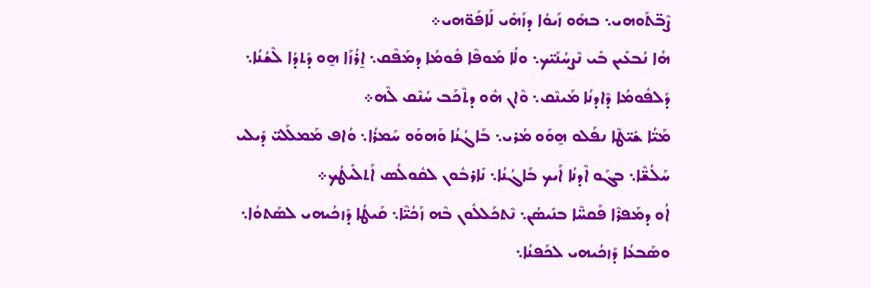ܨܶܒ̈ܬܰܘܗܝ܆ ܒܗܰܘ ܙܰܝܘܳܐ ܕܙܰܗܺܝ ܠܰܐܦܰܘ̈ܗܝ܀
ܗܳܐ ܢܳܒܥܺܝܢ ܒܺܝ ܢܶܨܚܳܢܰܝ̈ܟ܆ ܘܠܳܐ ܡܰܘܦܶܐ ܦܽܘܡܳܐ ܕܡܰܦܶܩ܆ ܐ̱ܪܳܙܰܐ ܗ̱ܘ ܕܰܬܕܳܐ ܠܶܫܳܢܳܐ܆ ܕܰܠܦܽܘܡܳܐ ܕܶܐܕܢܳܐ ܡܰܝܢܶܩ܆ ܘܶܐܢ ܗܽܘ ܕܬܶܟܰܒ ܚܳܢܶܩ ܠܶܗ܀
ܡܰܝ̈ܳܐ ܫܺܝ̈ܛܶܐ ܢܦܰܠܘ ܗ̱ܘܰܘ ܡܳܪܝ܆ ܒܰܐܓܳܢܳܐ ܘܰܗܘܰܘ ܚܰܡܪܳܐ܆ ܘܳܐܦ ܡܰܡܠܰܠܝ̈ ܕܺܝܠܝ ܚܰܠܳܫ̈ܶܐ܆ ܒܓܰܘ ܐܶܕܢܳܐ ܐܰܝܟ ܒܰܐܓܳܢܳܐ܆ ܢܺܐܪܒܽܘܢ ܠܩܽܘܠܳܣ ܐܰܬܠܺܝܛܳܟ܀
ܐܳܘ ܕܡܰܦܪܶܐ ܦܰܩܚ̈ܶܐ ܒܢܺܝܣܳܢ܆ ܢܶܬܟܰܠܠܽܘܢ ܒܶܗ ܙܰܟܳܝ̈ܶܐ܆ ܩܰܝܛܳܐ ܕܰܙܟܳܝܗܝ ܠܣܰܬܘܳܐ܆ ܘܣܰܒܥܳܐ ܕܰܙܟܳܝܗܝ ܠܟܰܦܢܳܐ܆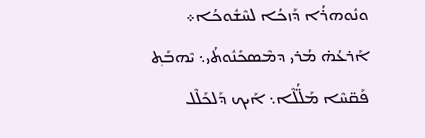ܘܢܽܘܗܪܳܐ ܕܰܙܟܳܐ ܠܚܶܫܽܘܟܳܐ܀
ܐܰܪܥܳܗ̇ ܡܳܪܝ ܕܡܶܣܟܺܢܽܘܬܳܝ܆ ܝܶܗܒܰܬ݂ ܦܰܩ̈ܚܶܐ ܡܰܠ̈ܳܠܶܐ܆ ܐܰܝܟ ܕܰܠܟܰܠܶܠ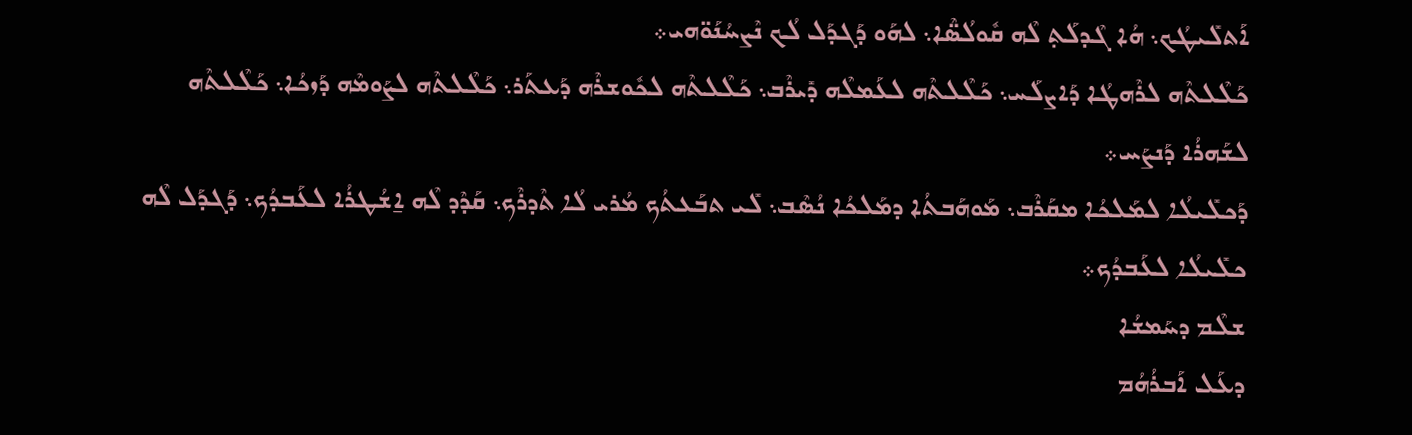ܐܰܬܠܺܝܛܳܟ܆ ܗܳܐ ܓܶܕܠܰܬ݂ ܠܶܗ ܩܽܘܠܳܣ̈ܶܐ܆ ܠܗܰܘ ܕܰܓܕܰܠ ܠܳܟ ܢܶܨܚܳܢܰܘ̈ܗܝ܀
ܟܰܠܶܠܬܶܗ ܠܪܶܗܛܳܐ ܕܰܐܨܠܰܚ܆ ܟܰܠܶܠܬܶܗ ܠܥܰܡܠܶܗ ܕܺܝܪܶܒ܆ ܟܰܠܶܠܬܶܗ ܠܟܽܘܫܪܶܗ ܕܰܥܬܰܪ܆ ܟܰܠܶܠܬܶܗ ܠܨܰܘܡܶܗ ܕܰܙܟܳܐ܆ ܟܰܠܶܠܬܶܗ ܠܫܰܗܪܳܐ ܕܰܢܨܰܚ܀
ܕܰܟܠܺܝܠܳܐ ܠܡܰܠܟܳܐ ܡܩܰܪܶܒ܆ ܡܰܘܗܰܒܬܳܐ ܕܡܰܠܟܳܐ ܢܳܣܶܒ܆ ܠܺܝ ܬܒܰܥܬܳܟ ܡܳܪܝ ܠܳܐ ܬܶܕܪܶܟ܆ ܩܰܕܶܕ ܠܶܗ ܐ̱ܫܳܛܪܳܐ ܠܥܰܒܕܳܟ܆ ܕܰܓܕܰܠ ܠܶܗ ܟܠܺܝܠܳܐ ܠܥܰܒܕܳܟ܀
ܫܠܶܡ ܕܚܰܡܫܳܐ
ܕܥܰܠ ܐܰܒܪܳܗܳܡ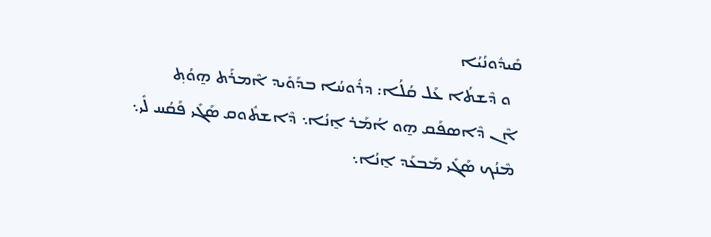ܩܺܝܕܽܘܢܳܝܳܐ
  ܘ ܕܶܫܬܳܐ ܥܰܠ ܩܳܠܳܐ: ܕܪܽܘܚܳܐ ܒܕܰܘܺܝܕ ܐܶܡܪܰܬ ܗ̱ܘܳܬ݂
ܐܶܢ ܕܶܐܣܦܰܩ ܗ̱ܘ ܐܳܡܰܪ ܐ̱ܢܳܐ܆ ܕܶܐܫܬܽܘܩ ܣܰܓܺܝ ܦܰܩܳܚ ܠܺܝ܆ ܡܶܢܳܟ ܣܰܓܺܝ ܡܰܒܥܰܕ ܐ̱ܢܳܐ܆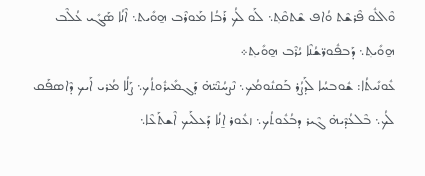ܘܶܐܠܽܘ ܦܶܪܫܶܬ ܘܳܐܦ ܫܶܬܩܶܬ݂܆ ܠܰܘ ܠܳܟ ܪܰܒܳܐ ܡܰܘܪܶܒ ܗ̱ܘܺܝܬ܆ ܐܶܢܳܐ ܣܰܓܺܝ ܥܳܠܶܒ ܗ̱ܘܺܝܬ݂܆ ܕܰܒܦܽܘܪ̈ܫܳܢܶܐ ܝܳܪܶܒ ܗ̱ܘܺܝܬ݂܀
ܥܽܘܢܺܝܬܳܐ: ܫܽܘܒܚܳܐ ܠܰܕܨܳܪ ܒܰܩܢܽܘܡܳܟ܆ ܢܶܨܚܳܢܶܝ̈ܗ̇ ܕܰܓܡܺܝܪܽܘܬܳܟ܆ ܨܰܠܳܐ ܡܳܪܝ ܐܰܝܟ ܕܶܐܣܦܰܩ ܠܳܟ܆ ܒܶܠܥܳܕܶܝܗ̇ ܓܶܝܪ ܕܒܳܥܽܘܬܳܟ܆ ܙܥܽܘܪ ܐ̱ܢܳܐ ܕܰܥܠܰܝܟ ܐܶܫܬܰܥܶܐ܆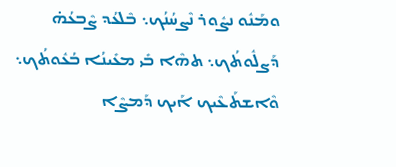ܘܡܰܢܽܘ ܢܨܽܘܪ ܢܶܨܚܳܢܳܟ܆ ܒܶܠܥܳܕ ܨܶܒܥܳܗ̇ ܕܰܨܠܽܘܬܳܟ܆ ܬܗܶܐ ܒܺܝ ܡܥܺܝܢܳܐ ܒܳܥܽܘܬܳܟ܆ ܘܶܐܫܬܰܥܶܝܟ ܐܰܝܟ ܕܰܡܨܶܐ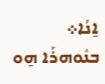ܐ̱ܢܳܐ܀
ܒܢܽܘܗܪܰܐ ܗ̱ܘ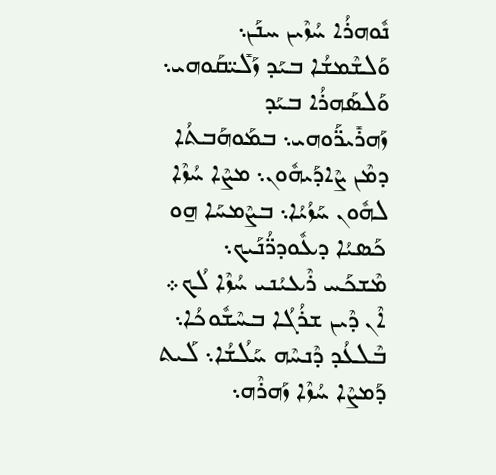ܢܽܘܗܪܳܐ ܚܳܙܶܝܢ ܚܢܰܢ܆ ܘܰܠܫܶܡܫܳܐ ܒܝܰܕ ܙܰܠܺܝ̈ܩܰܘܗܝ܆ ܘܰܠܣܰܗܪܳܐ ܒܝܰܕ ܙܰܗܪܺܝܪ̈ܰܘܗܝ܆ ܒܡܰܘܗܰܒܬܳܐ ܕܡܶܢ ܨܶܐܕܰܝܗܽܘܢ܆ ܡܨܶܐ ܚܳܙܶܐ ܠܗܽܘܢ ܚܰܙܳܝܳܐ܆ ܒܨܶܡܚܰܐ ܗ̱ܘ ܟܰܣܝܳܐ ܕܥܽܘܕܪ̈ܳܢܰܝܟ܆ ܡܶܫܟܰܚ ܪܶܥܝܳܢܝ ܚܳܙܶܐ ܠܳܟ܀
ܐܶܢ ܕܶܝܢ ܫܪܳܓܳܐ ܒܚܶܫܽܘܟܳܐ܆ ܒܶܠܥܳܕ ܕܶܢܚܶܗ ܚܰܠܳܫܳܐ܆ ܠܰܝܬ ܕܰܡܨܶܐ ܚܳܙܶܐ ܙܰܗܪܶܗ܆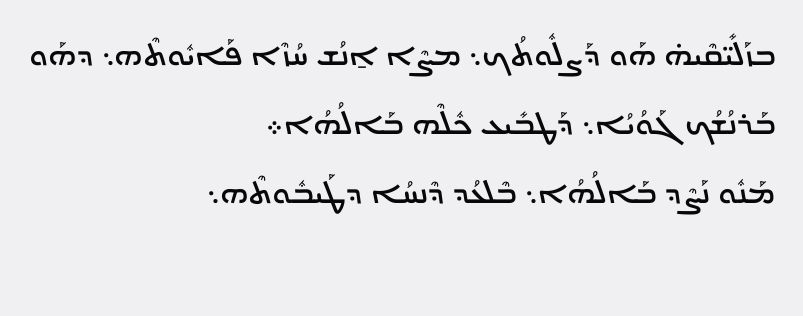ܒܙܰܠܺܝ̈ܩܶܝܗ̇ ܗܰܘ ܕܰܨܠܽܘܬܳܟ܆ ܡܨܶܐ ܐ̱ܢܳܫ ܚܳܙܶܐ ܦܰܐܝܽܘܬܶܗ܆ ܕܗܰܘ ܒܰܪܢܳܫܳܟ ܓܰܘܳܝܳܐ܆ ܕܰܛܒܺܝܥ ܟܽܠܶܗ ܒܰܐܠܳܗܳܐ܀
ܡܰܢܽܘ ܢܰܨܶܕ ܒܰܐܠܳܗܳܐ܆ ܒܶܠܥܳܕ ܕܶܢܚܳܐ ܕܛܰܝܒܽܘܬܶܗ܆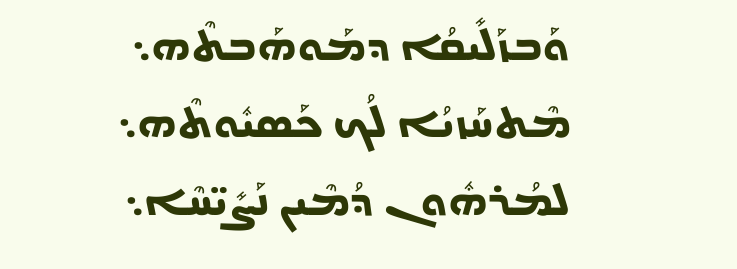ܘܰܒܙܰܠܺܝܩܳܐ ܕܡܰܘܗܰܒܬܶܗ܆ ܡܶܬܚܰܙܝܳܐ ܠܳܟ ܟܰܣܝܽܘܬܶܗ܆ ܠܡܳܪܗܽܘܢ ܕܳܡܶܝܢ ܢܰܨܺܝ̈ܚܶܐ܆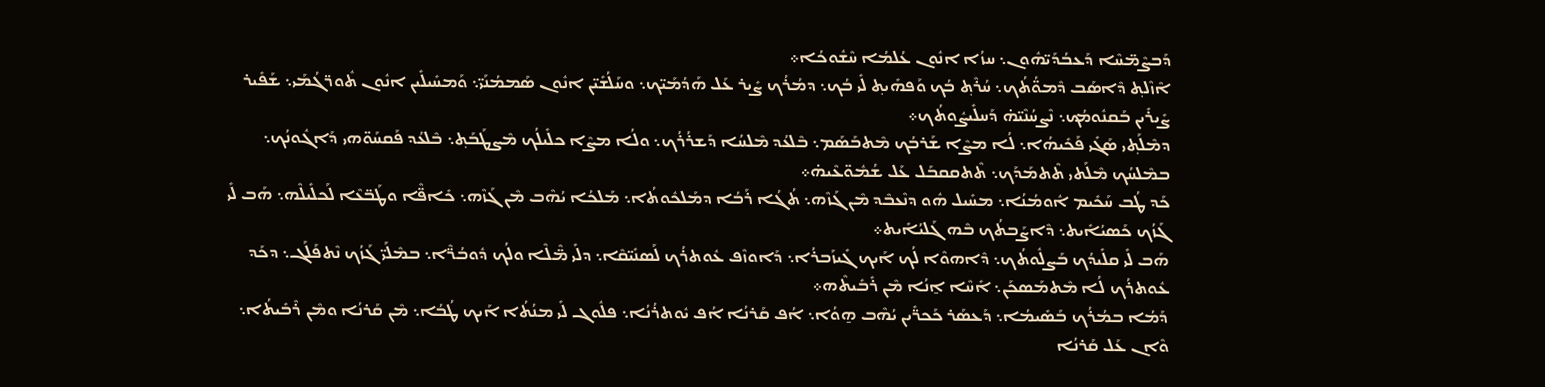ܕܰܒܨܶܡ̈ܚܶܐ ܕܰܥܒܳܕܰܝ̈ܗܽܘܢ܆ ܚܙܳܐ ܐܢܽܘܢ ܥܳܠܡܳܐ ܚܶܫܽܘܟܳܐ܀
ܐܶܙܶܠܬ݂ ܕܶܐܣܰܒ ܕܶܡܘ̈ܳܬܳܟ܆ ܚܳܪܶܬ݂ ܒܳܟ ܘܰܦܗܺܝܬ݂ ܠܺܝ ܒܳܟ܆ ܕܡܳܪܳܟ ܨܺܝܪ ܥܰܠ ܗܰܕܳܡܰܝ̈ܟ܆ ܘܚܰܠܳܫܺܝ̈ܢ ܐܢܽܘܢ ܣܰܡܡܳܢܰܝ̈܆ ܘܰܡܚܺܝܠܺܝܢ ܐܢܽܘܢ ܬܽܘܪ̈ܓܳܡܰܝ܆ ܫܰܦܺܝܪ ܨܺܝܪܺܝܢ ܒܰܩܢܽܘܡܳܟ܆ ܢܶܨܚܳܢܶܝ̈ܗ̇ ܕܰܚܠܺܝܨܽܘܬܳܟ܀
ܕܡܶܠܰܬ݂ܝ ܣܰܓܺܝ ܦܰܟܺܝܗܳܐ܆ ܠܳܐ ܡܨܶܐ ܫܰܪܒܳܟ ܡܶܬܒܰܣܰܡ܆ ܒܶܠܥܳܕ ܡܶܠܚܳܐ ܕܰܫܪܳܪܳܟ܆ ܘܠܳܐ ܡܨܶܐ ܟܠܺܝܠܳܟ ܡܶܨܛܰܒܰܬ݂܆ ܒܶܠܥܳܕ ܦܰܩܚܰܘ̈ܗܝ ܕܰܐܓܽܘܢܳܟ܆ ܒܡܶܠܚܳܟ ܡܶܠܰܬܝ ܬܶܬܡܰܕܰܟ܆ ܬܶܬܩܩܒܰܠ ܥܰܠ ܫܳܡܽܘ̈ܥܶܝܗ̇܀
ܟܰܕ ܛܳܒ ܚܰܟܺܝܡ ܐܽܘܡܳܢܳܐ܆ ܡܚܺܝܠ ܗܽܘ ܕܢܶܥܒܶܕ ܡܶܢ ܓܰܙܶܗ܆ ܬܳܓܳܐ ܪܰܒܳܐ ܕܡܰܠܟܽܘܬܳܐ܆ ܡܰܠܟܳܐ ܝܳܗܶܒ ܡܶܢ ܓܰܙܶܗ܆ ܟܺܐܦ̈ܶܐ ܘܛܰܒ̈ܥܶܐ ܠܰܟܠܺܝܠܶܗ܆ ܗܰܒ ܠܺܝ ܓܰܙܳܟ ܟܰܣܝܳܐܺܝܬ܆ ܕܶܐܨܰܒܬܳܟ ܒܶܗ ܓܰܠܝܳܐܺܝܬ܀
ܗܰܒ ܠܺܝ ܩܠܺܝܕܳܟ ܒܰܨܠܽܘܬܳܟ܆ ܕܶܐܗܘܶܐ ܠܳܟ ܐܰܝܟ ܓܺܝܙܰܒܪܳܐ܆ ܕܰܐܘܙܶܦ ܥܽܘܬܪܳܟ ܠܰܣܢܺܝ̈ܩܶܐ܆ ܕܠܺܝ ܡ̈ܶܠܶܐ ܘܠܳܟ ܕܽܘܒܳܪ̈ܶܐ܆ ܒܡܶܠܰܝ̈ ܓܰܙܳܟ ܢܶܬܦܰܠܰܓ܆ ܕܟܰܕ ܥܽܘܬܪܳܟ ܠܳܐ ܡܶܬܡܰܣܟܰܢ܆ ܐܺܚܶܐ ܐ̱ܢܳܐ ܡܶܢ ܪܺܒܺܝܬܶܗ܀
ܕܰܡܳܐ ܒܡܳܪܳܟ ܒܰܣܺܝܡܳܐ܆ ܕܰܥܣܰܪ ܟܰܟܪ̈ܺܝܢ ܝܳܗܶܒ ܗ̱ܘܳܐ܆ ܐܳܦ ܩܰܪܢܳܐ ܐܳܦ ܝܽܘܬܪܳܢܳܐ܆ ܦܠܽܘܓ ܠܺܝ ܡܢܳܬܳܐ ܐܰܝܟ ܛܳܒܳܐ܆ ܡܶܢ ܩܰܪܢܳܐ ܘܡܶܢ ܪܶܒܺܝܬܳܐ܆ ܘܶܐܢ ܥܰܠ ܩܰܪܢܳܐ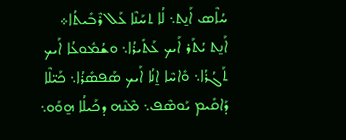ܚܳܐܶܣ ܐܰܢ̱ܬ܆ ܠܳܐ ܬܚܰܢܶܐ ܥܰܠ ܪܶܒܺܝܬܳܐ܀
ܐܰܢ̱ܬ ܝܳܬܰܪ ܐܰܝܟ ܥܰܬܺܝܪܳܐ܆ ܘܫܳܡܽܘܥܳܐ ܐܰܝܟ ܬܰܓܳܪܳܐ܆ ܘܺܐܚܶܐ ܐ̱ܢܳܐ ܐܰܝܟ ܣܰܦܣܺܪܳܐ܆ ܟܰܝ̈ܠܶܐ ܕܰܐܩܺܝܡ ܝܰܘܣܶܦ܆ ܡܶܢܶܗ ܕܟܰܝܠܳܐ ܗ̱ܘܰܘ܆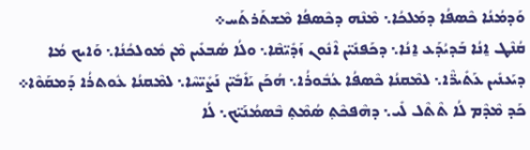ܘܰܕܡܳܢܳܐ ܟܶܣܦܳܐ ܕܡܰܠܟܳܐ܆ ܡܶܢܶܗ ܕܟܶܣܦܳܐ ܡܶܫܬܰܪܬܰܚ܀
ܩܳܢܶܛ ܐ̱ܢܳܐ ܒܰܕܝܳܕܰܥ ܐ̱ܢܳܐ܆ ܕܟܰܦܢܺܝ̈ܢ ܐܶܢܽܘܢ ܙܰܕܺܝ̈ܩܶܐ܆ ܘܠܳܐ ܣܳܒܥܺܝܢ ܡܶܢ ܡܽܘܠܟܳܢܳܐ܆ ܘܰܐܝܟ ܡܳܐ ܕܝܰܥܢܺܝܢ ܥܰܬܺܝܪ̈ܶܐ܆ ܠܡܶܩܢܳܐ ܟܶܣܦܳܐ ܥܳܒܽܘܪܳܐ܆ ܗܳܟܰܢ ܝܰܐܺܒܺܝ̈ܢ ܢܰܨܺܝ̈ܚܶܐ܆ ܠܡܶܩܢܳܐ ܥܽܘܬܪܳܐ ܕܰܡܩܰܘܶܐ܀
ܟܰܕ ܡܶܕܶܡ ܠܳܐ ܬܶܬܶܠ ܠܺܝ܆ ܕܗܶܦܟܶܬ݂ ܣܳܡܶܬ݂ ܒܶܣܡܳܢܰܝ̈ܟ܆ ܠܳܐ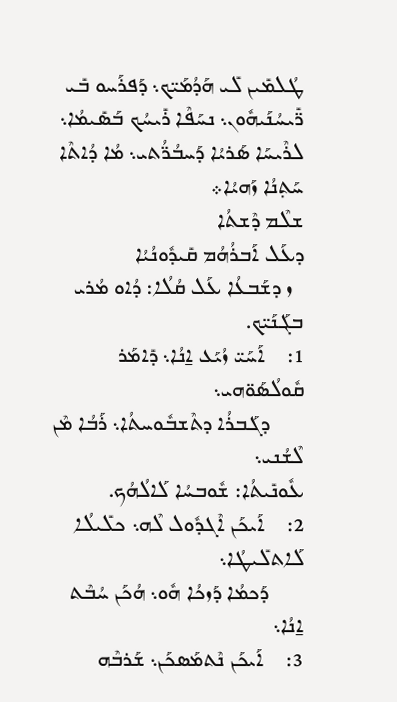ܛܳܠܡܺܝܢ ܠܺܝ ܗܰܕܳܡܰܝ̈ܟ܆ ܕܰܦܪܰܚܘ ܒܺܝ ܪ̈ܺܝܚܳܢܰܝܗܽܘܢ܆ ܢܚܰܦܶܐ ܪܺܝܚܳܟ ܒܰܣܺܝܡܳܐ܆ ܠܪܶܝܚܰܐ ܣܰܪܝܳܐ ܕܰܚܒܳܪ̈ܳܬܝ܆ ܡܳܐ ܕܳܐܬܶܐ ܚܰܬ݂ܢܳܐ ܙܰܗܝܳܐ܀
ܫܠܶܡ ܕܶܫܬܳܐ
ܕܥܰܠ ܐܰܒܪܳܗܳܡ ܩܺܝܕܽܘܢܳܝܳܐ
  ܙ ܕܫܰܒܥܳܐ ܥܰܠ ܩܳܠܳܐ: ܕܳܐܘ ܡܳܪܝ ܒܓܰܢܰܝ̈ܟ.
1:    ܐܰܚܰܝ̈ ܙܳܝܰܥ ܐ̱ܢܳܐ܆ ܕܺܐܡܰܪ ܩܽܘܠܳܣܰܘ̈ܗܝ܆
      ܕܓܰܒܪܳܐ ܕܬܶܫܒܽܘܚܬܳܐ܆ ܪܰܒܳܐ ܡܶܢ ܠܶܫܳܢܝ܆
ܥܽܘܢܺܝܬܳܐ: ܫܽܘܒܚܳܐ ܠܰܐܠܳܗܳܟ.
2:    ܐܰܝܟܰܢ ܐܶܓܕܽܘܠ ܠܶܗ܆ ܟܠܺܝܠܳܐ ܠܰܐܬܠܺܝܛܳܐ܆
      ܕܰܟܡܳܐ ܕܰܙܟܳܐ ܗܽܘ܆ ܗܳܟܰܢ ܚܳܒܶܬ ܐ̱ܢܳܐ܆
3:    ܐܰܝܟܰܢ ܢܶܬܡܰܣܟܰܢ܆ ܫܰܪܒܶܗ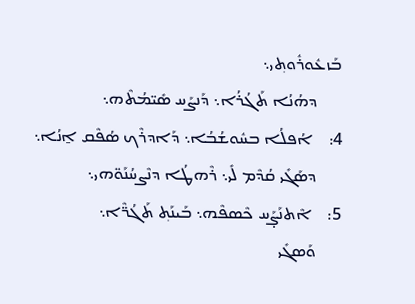ܒܰܙܥܽܘܪܽܘܬ݂ܝ܆
      ܕܗܳܢܳܐ ܬܰܓܳܪܳܐ܆ ܕܰܢܨܰܚ ܣܺܝ̈ܡܳܬܶܗ܆
4:    ܐܳܦܠܳܐ ܒܚܽܘܫܳܒܳܐ܆ ܕܰܐܕܪܶܟ ܣܳܦܶܩ ܐ̱ܢܳܐ܆
      ܕܣܰܓܺܝ ܩܳܕܶܡ ܠܺܝ܆ ܪܶܗܛܳܐ ܕܢܶܨܚܳܢܰܘ̈ܗܝ܆
5:    ܐܶܬܢܰܨ̣ܰܚ ܟܶܣܦܶܗ܆ ܒܰܝܢܰܬ݂ ܬܰܓܳܪ̈ܶܐ܆
      ܘܰܣܓܺܝ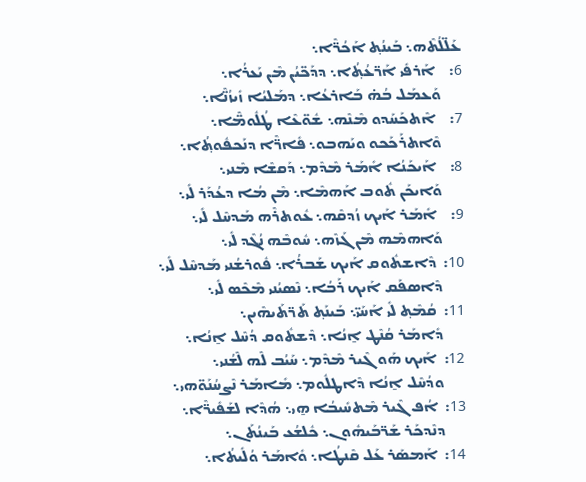ܥܰܠ̈ܠܳܬܶܗ܆ ܒܰܝܢܳܬ݂ ܐܰܟܳܪ̈ܶܐ܆
6:    ܐܰܪܦܺܝ ܐܰܪ̈ܥܳܬ݂ܳܐ܆ ܕܕܰܟ̈ܝܳܢ ܡܶܢ ܝܰܥܪܳܐ܆
      ܘܰܥܡܰܠ ܒܳܗ̇ ܒܰܐܪܥܳܐ܆ ܕܡܰܠܝܳܐ ܙܺܝܙܳܢ̈ܶܐ܆
7:    ܐܶܬܟܰܚܰܕܘ ܡܶܢܶܗ܆ ܫܽܘ̈ܥܶܐ ܛܳܠܽܘܡ̈ܶܐ܆
      ܘܶܐܬܪܰܟܰܟܘ ܘܝܰܗܒܘ܆ ܦܺܐܪ̈ܶܐ ܕܢܰܟܦܽܘܬ݂ܳܐ܆
8:    ܐܰܝܟܰܢܳܐ ܐܺܡܰܪ ܡܶܕܶܡ܆ ܕܰܩܫܶܐ ܡܶܢܝ܆
      ܘܰܐܝܟܰܢ ܬܽܘܒ ܐܰܗܡܶܐ܆ ܡܶܢ ܡܳܐ ܕܥܳܕܰܪ ܠܺܝ܆
9:    ܐܺܡܰܪ ܐܰܝܟ ܙܳܕܩܶܗ܆ ܥܽܘܬܪܶܗ ܡܰܕܚܶܠ ܠܺܝ܆
      ܘܰܐܗܡܶܗ ܡܶܢ ܓܰܙܶܗ܆ ܚܽܘܒܶܗ ܢܳܓܶܕ ܠܺܝ܆
10:  ܕܶܐܫܬܽܘܩ ܐܰܝܟ ܫܰܒܪܳܐ܆ ܦܽܘܪܫܳܢܝ ܡܰܕܚܶܠ ܠܺܝ܆
      ܕܶܐܣܦܰܩ ܐܰܝܟ ܪܰܒܳܐ܆ ܢܶܣܝܳܢܝ ܡܶܟܶܣ ܠܺܝ܆
11:  ܩܳܡܶܬ݂ ܠܺܝ ܐܰܚܰܝ̈܆ ܒܰܝܢܰܬ݂ ܬܰܪ̈ܬܰܝܗܶܝܢ܆
      ܕܺܐܡܰܪ ܩܳܢܶܛ ܐ̱ܢܳܐ܆ ܕܶܫܬܽܘܩ ܕܳܚܶܠ ܐ̱ܢܳܐ܆
12:  ܐܰܝܟ ܗܰܘ ܓܶܝܪ ܡܶܕܶܡ܆ ܚܰܝܳܒ ܠܶܗ ܠܶܫܳܢܝ܆
      ܘܕܳܚܶܠ ܐ̱ܢܳܐ ܕܶܐܛܠܽܘܡ܆ ܡܺܐܡܰܪ ܢܶܨܚܳܢܰܘ̈ܗܝ܆
13:  ܐܳܦ ܓܶܝܪ ܡܶܬܚܺܝܒܳܐ ܗ̱ܝ܆ ܗܳܕܶܐ ܠܫܰܦܺܝܪ̈ܶܐ܆
      ܕܢܶܕܟܰܪ ܫܰܪ̈ܒܰܝܗܽܘܢ܆ ܟܽܠܫܳܥ ܒܰܝܢܳܬܰܢ܆
14:  ܐܰܡܣܰܪ ܥܰܠ ܩܶܢܛܳܐ܆ ܘܺܐܡܰܪ ܘܳܠܺܝܬܳܐ܆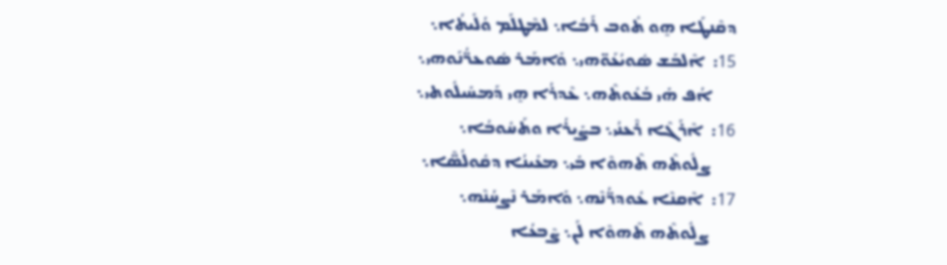ܕܩܶܢܛܰܐ ܗ̱ܘ ܬܽܘܒ ܪܰܒܳܐ܆ ܠܡܶܛܠܰܡ ܘܳܠܺܝܬܳܐ܆
15:  ܐܶܠܒܰܫ ܣܽܘܝܳܥܰܘ̈ܗܝ܆ ܘܺܐܡܰܪ ܣܽܘܥܪ̈ܳܢܰܘܗܝ܆
      ܐܳܦ ܗܺܝ ܒܳܥܽܘܬܶܗ܆ ܥܶܕܪܳܐ ܗ̱ܝ ܕܰܡܚܺܝܠܽܘܬܝ܆
16:  ܐܶܪܰܓܶܐ ܪܶܥܢܳܝ܆ ܒܨܺܝܪܳܐ ܘܬܰܚܽܘܒܳܐ܆
      ܨܠܽܘܬܶܗ ܬܶܗܘܶܐ ܒܺܝ܆ ܡܥܺܝܢܳܐ ܕܩܽܘܠܳܣ̈ܶܐ܆
17:  ܐܶܩܢܶܐ ܥܽܘܕܪ̈ܳܢܶܗ܆ ܘܺܐܡܰܪ ܢܶܨܚܳܢܶܗ܆
      ܨܠܽܘܬܶܗ ܬܶܗܘܶܐ ܠܰܢ܆ ܨܶܒܥܳܐ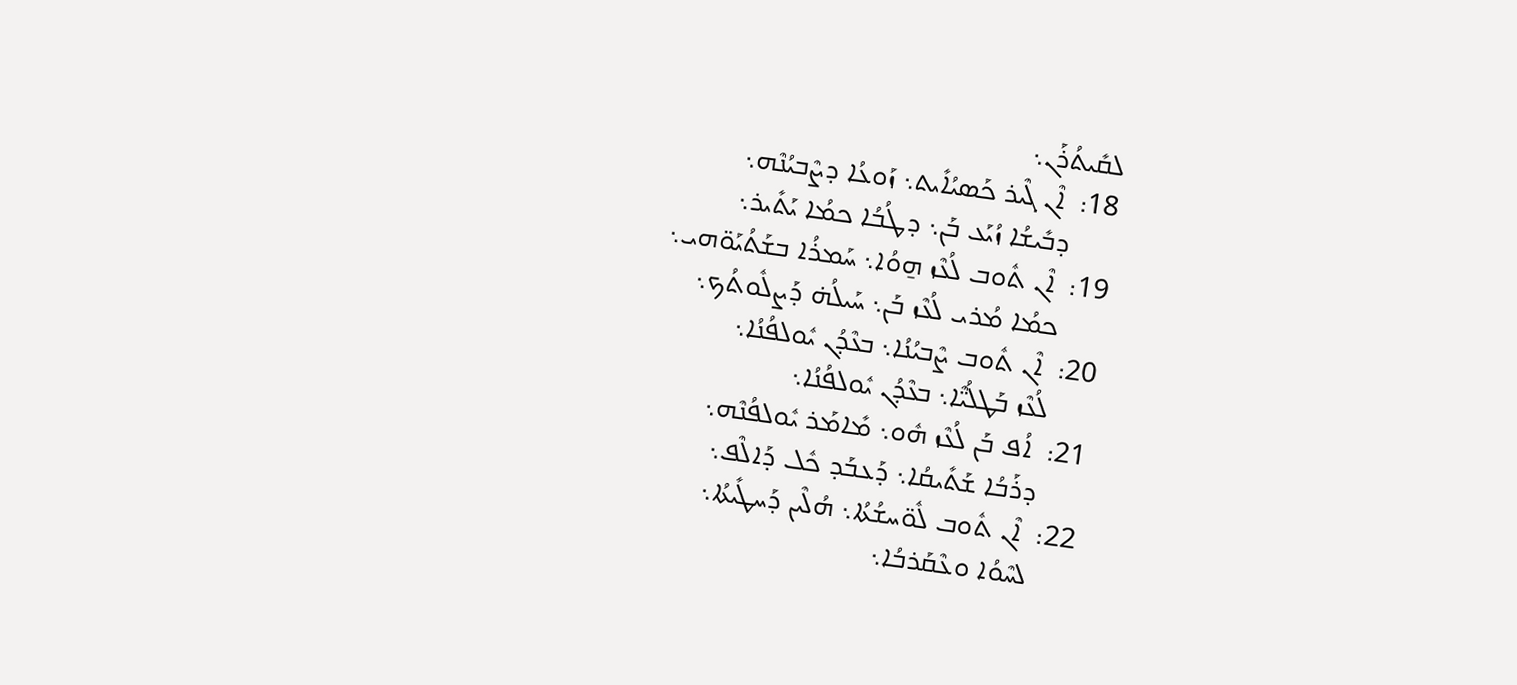ܠܩܺܝܬܳܪܰܢ܆
18:  ܐܶܢ ܓܶܝܪ ܟܰܣܝܳܐܺܝܬ܆ ܙܰܘܥܳܐ ܕܨܶܒܝܳܢܶܗ܆
      ܕܒܺܝܫܳܐ ܙܳܝܰܥ ܒܰܢ܆ ܕܛܳܒܳܐ ܟܡܳܐ ܝܰܬܺܝܪ܆
19:  ܐܶܢ ܬܽܘܒ ܠܳܥܶܙ ܗ̱ܘܳܐ܆ ܚܰܡܪܳܐ ܒܫܰܬܳܝܰܘ̈ܗܝ܆
      ܟܡܳܐ ܡܳܪܝ ܠܳܥܶܙ ܒܰܢ܆ ܚܰܝܠܳܗ̇ ܕܰܨܠܽܘܬܳܟ܆
20:  ܐܶܢ ܬܽܘܒ ܨܶܒܝܳܢܳܐ܆ ܒܥܶܕܳܢ ܝܽܘܠܦܳܢܳܐ܆
      ܠܳܥܶܙ ܒܰܛܠܳܝ̈ܶܐ܆ ܒܥܶܕܳܢ ܝܽܘܠܦܳܢܳܐ܆
21:  ܐܳܦ ܒܰܢ ܠܳܥܶܙ ܗܽܘ܆ ܡܺܐܡܰܪ ܝܽܘܠܦܳܢܶܗ܆
      ܕܪܰܒܳܐ ܫܰܬܺܝܩܳܐ܆ ܕܰܥܒܰܕ ܟܽܠ ܕܰܐܠܶܦ܆
22:  ܐܶܢ ܬܽܘܒ ܠܽܘ̈ܚܫܳܬܳܐ܆ ܗܳܠܶܝܢ ܕܰܚܛܺܝܬܳܐ܆
      ܠܚܶܘܳܐ ܘܥܶܩܰܪܒܳܐ܆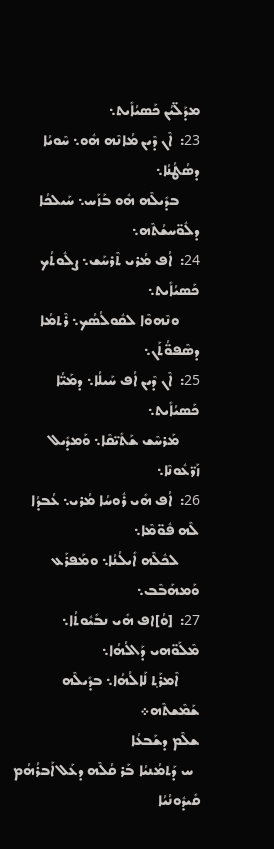ܡܕܰܠ̈ܝܳܢ ܟܰܣܝܳܐܺܝܬ܆
23:  ܐܶܢ ܕܶܝܢ ܡܳܐܢܶܗ ܗܽܘ܆ ܚܶܘܝܳܐ ܕܣܳܛܳܢܳܐ܆
      ܒܕܺܝܠܶܗ ܗܽܘ ܒܰܙܰܚ܆ ܚܰܝܠܟܳܐ ܕܠܽܘ̈ܚܫܳܬܶܗ܆
24:  ܐܳܦ ܡܳܪܝ ܬܶܪܚܰܫ܆ ܨܠܽܘܬܳܟ ܟܰܣܝܳܐܺܝܬ܆
      ܘܢܶܗܘܶܐ ܠܩܽܘܠܳܣܳܟ܆ ܪܶܬܡܳܐ ܕܣܶܦܘ̈ܳܬܰܢ܆
25:  ܐܶܢ ܕܶܝܢ ܐܳܦ ܚܰܝܠܳܐ܆ ܕܡܰܝ̈ܳܐ ܟܰܣܝܳܐܺܝܬ܆
      ܡܰܪܚܶܫ ܫܰܬܺܝ̈ܩܶܐ܆ ܘܰܡܕܺܝܠ ܙܰܪ̈ܥܽܘܢܶܐ܆
26:  ܐܳܦ ܗܺܝ ܪܽܘܚܳܐ ܡܳܪܝ܆ ܥܳܒܕܳܐ ܠܶܗ ܦܽܘ̈ܡܶܐ܆
      ܠܟܽܠܶܗ ܐܺܝܠܳܢܳܐ܆ ܘܡܰܦܪܰܥ ܘܰܡܗܰܒܶܒ܆
27:  [ܘܳ]ܐܦ ܗܺܝ ܢܒܺܝܽܘܬܳܐ܆ ܡܶܠܰܘ̈ܗܝ ܕܰܐܠܳܗܳܐ܆
      ܐܶܡܪܰܬ݂ ܠܰܐܠܳܗܳܐ܆ ܒܕܺܝܠܶܗ ܫܰܡܶܫܬܶܗ܀
ܫܠܶܡ ܕܫܰܒܥܳܐ
  ܚ ܕܰܬܡܳܢܝܳܐ ܒܰܪ ܩܳܠܶܗ ܕܥܰܠ ܐܰܒܪܳܗܳܡ ܩܺܝܕܽܘܢܳܝܳܐ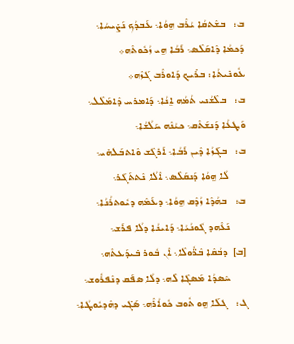ܒ:   ܒܫܶܬܩܳܐ ܝܳܪܶܒ ܗ̱ܘܳܐ܆ ܥܰܒܕܳܟ ܢܰܨܺܝܚܳܐ܆
ܕܰܟܡܳܐ ܕܶܐܩܰܠܶܣ܆ ܪܰܒܳܐ ܗ̱ܝ ܙܳܟܽܘܬܶܗ܀
ܥܽܘܢܺܝܬܳܐ: ܒܪܺܝܟ ܕܰܐܘܪܶܒ ܓܰܙܶܗ܀
ܒ:   ܒܠܶܫܳܢܝ ܬܳܡܳܗ ܐ̱ܢܳܐ܆ ܕܰܐܡܪܚ ܕܶܐܡܰܠܶܠ܆
ܘܰܛܥܳܐ ܕܰܢܫܰܬܶܩ܆ ܟܝܳܢܶܗ ܚܰܠܳܫܳܐ܆
ܒ:   ܒܓܰܙܳܐ ܕܶܝܢ ܪܰܒܳܐ܆ ܐܰܪܓܶܫ ܘܶܐܬܒܰܠܗܺܝ܆
      ܠܳܐ ܗ̱ܘܳܐ ܕܰܢܩܰܠܶܣ܆ ܐܶܠܳܐ ܢܶܬܬܰܓܰܪ܆
ܒ:   ܒܗܳܕܶܐ ܙܳܕܶܩ ܗ̱ܘܳܐ܆ ܕܥܰܡܶܗ ܕܝܽܘܬܪܳܢܳܐ܆
      ܢܰܥܶܗܕ ܓܽܘܢܳܝܳܐ܆ ܕܰܐܝܢܳܐ ܕܠܳܐ ܦܪܰܫ܆
[ܒ]  ܕܒܳܩܶܐ ܒܶܪ̈ܽܘܠܶܐ܆ ܐܶܢ ܒܽܘܪ ܒܺܝܕܰܥܬܶܗ܆
      ܚܶܣܕܳܐ ܡܰܣܓܶܐ ܠܶܗ܆ ܕܠܳܐ ܣܦܰܩ ܕܢܶܦܪܽܘܫ܆
ܓ:   ܓܠܰܐ ܗ̱ܘ ܬܽܘܒ ܟܽܘܐܳܪܶܗ܆ ܣܰܓܺܝ ܕܗܶܕܝܽܘܛܳܐ܆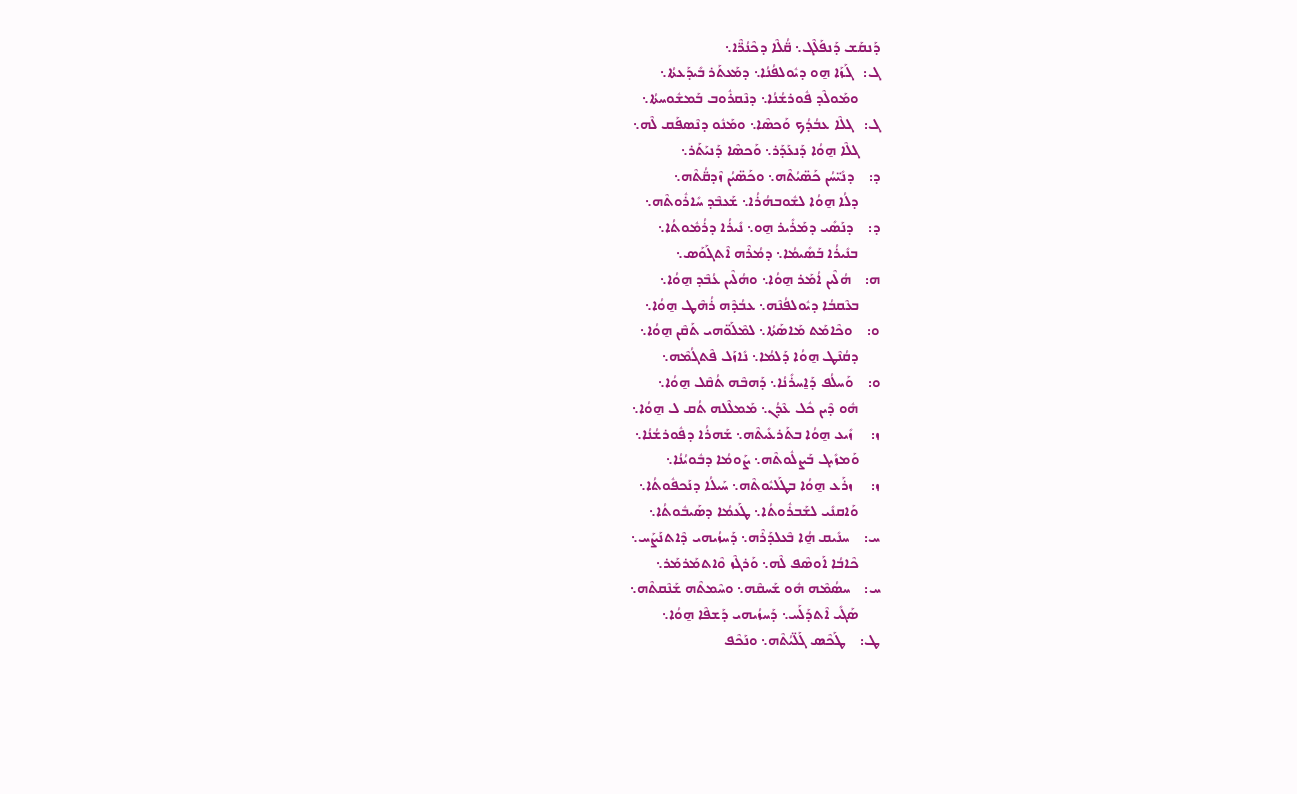ܕܰܢܩܰܫ ܕܰܢܦܰܠܶܓ܆ ܩ̈ܳܠܶܐ ܕܟܶܢܳܪ̈ܶܐ܆
ܓ:   ܓܰܙܰܐ ܗ̱ܘ ܕܝܽܘܠܦܳܢܳܐ܆ ܕܡܰܥܬܰܪ ܒܺܝܕܰܥܬܳܐ܆
      ܘܡܰܘܠܶܕ ܦܽܘܪܫܳܢܳܐ܆ ܕܢܶܩܪܽܘܒ ܒܰܡܫܽܘܚܬܳܐ܆
ܓ:   ܓܠܶܐ ܥܒܳܕܳܟ ܘܰܟܣܶܐ܆ ܘܡܰܢܽܘ ܕܢܶܣܦܰܩ ܠܶܗ܆
      ܓܠܶܐ ܗ̱ܘܳܐ ܕܰܢܥܰܕܰܪ܆ ܘܰܟܣܶܐ ܕܰܢܝܰܬܰܪ܆
ܕ:    ܕܢܺܝ̈ܚܳܢ ܟܰܣ̈ܝܳܬܶܗ܆ ܘܟܰܣ̈ܝܳܢ ܙܶܕܩ̈ܳܬܶܗ܆
      ܕܠܳܐ ܗ̱ܘܳܐ ܠܫܽܘܒܗܳܪܳܐ܆ ܫܰܥܒܶܕ ܚܺܐܪܽܘܬܶܗ܆
ܕ:    ܕܢܰܣܺܝ ܕܡܰܪܺܝܪ ܗ̱ܘ܆ ܢܺܝܪܳܐ ܕܪܳܡܽܘܬܳܐ܆
      ܒܢܺܝܪܳܐ ܒܰܣܺܝܡܳܐ܆ ܕܡܳܪܶܗ ܐܶܬܓܰܘܰܣ܆
ܗ:    ܗܳܠܶܝܢ ܐܳܡܰܪ ܗ̱ܘܳܐ܆ ܘܗܳܠܶܝܢ ܥܳܒܶܕ ܗ̱ܘܳܐ܆
      ܒܥܶܩܒܳܐ ܕܝܽܘܠܦܳܢܶܗ܆ ܥܒܳܕܶܗ ܪܳܗܶܛ ܗ̱ܘܳܐ܆
ܘ:    ܘܟܶܐܡܰܬ ܡܰܐܣܰܬܳܐ܆ ܠܡܶܠܰܘ̈ܗܝ ܬܰܩܶܢ ܗ̱ܘܳܐ܆
      ܕܩܳܢܶܛ ܗ̱ܘܳܐ ܕܰܠܡܳܐ܆ ܢܺܐܙܰܠ ܦܶܬܓܳܡܶܗ܆
ܘ:    ܘܰܚܠܳܦ ܕܰܐ̱ܚܪܺܢܳܐ܆ ܕܰܗܒܶܗ ܬܳܩܶܠ ܗ̱ܘܳܐ܆
      ܗܽܘ ܕܶܝܢ ܟܽܠ ܥܶܕܳܢ܆ ܡܰܡܠܶܠܗ ܬܳܩ ܠ ܗ̱ܘܳܐ܆
ܙ:     ܙܺܝܥ ܗ̱ܘܳܐ ܒܬܰܪܥܺܝܬܶܗ܆ ܫܰܗܪܳܐ ܕܦܽܘܪܫܳܢܳܐ܆
      ܘܰܡܙܺܝܓ ܒܰܨܠܽܘܬܶܗ܆ ܨܰܘܡܳܐ ܕܒܽܘܝܳܢܳܐ܆
ܙ:     ܙܪܰܥ ܗ̱ܘܳܐ ܒܛܰܠܝܽܘܬܶܗ܆ ܚܰܝܠܳܐ ܕܢܰܟܦܽܘܬܳܐ܆
      ܘܰܐܩܢܺܝ ܠܫܰܒܪܽܘܬܳܐ܆ ܛܰܥܡܳܐ ܕܣܰܝܒܽܘܬܳܐ܆
ܚ:    ܚܢܺܝܩ ܗ̱ܳܐ ܒܶܥܠܕܰܪܶܗ܆ ܕܰܚܙܳܝܗܝ ܕܶܐܬܢܰܨܰܚ܆
      ܟܶܐܒܳܐ ܐܰܘܣܶܦ ܠܶܗ܆ ܘܰܪܓܶܙ ܘܶܐܬܡܰܪܡܰܪ܆
ܚ:    ܚܣܳܡܶܗ ܗܽܘ ܫܰܚܩܶܗ܆ ܘܚܶܡܬܶܗ ܫܰܢܶܩܬܶܗ܆
      ܣܰܓܺܝ ܐܶܬܕܰܠܰܚ܆ ܕܰܚܙܳܝܗܝ ܕܰܫܦܶܐ ܗ̱ܘܳܐ܆
ܛ:    ܛܰܟܶܣ ܓܰܠ̈ܝܳܬܶܗ܆ ܘܢܰܟܶܦ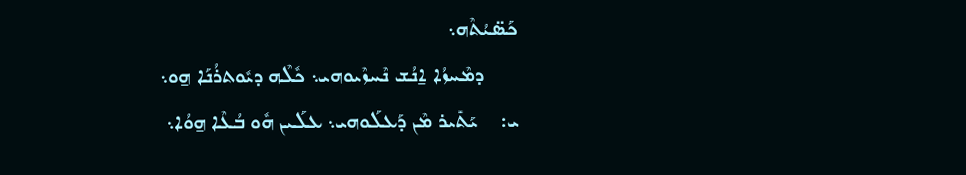ܟܰܣ̈ܝܳܬܶܗ܆
      ܕܡܶܚܙܳܐ ܐ̱ܢܳܫ ܢܶܚܙܶܝܘܗܝ܆ ܟܽܠܶܗ ܕܝܽܘܬܪܳܢܰܐ ܗ̱ܘ܆
ܝ:    ܝܰܬܺܝܪ ܡܶܢ ܕܰܥܠܰܘܗܝ܆ ܥܠܰܝܢ ܗܽܘ ܒܳܥܶܐ ܗ̱ܘܳܐ܆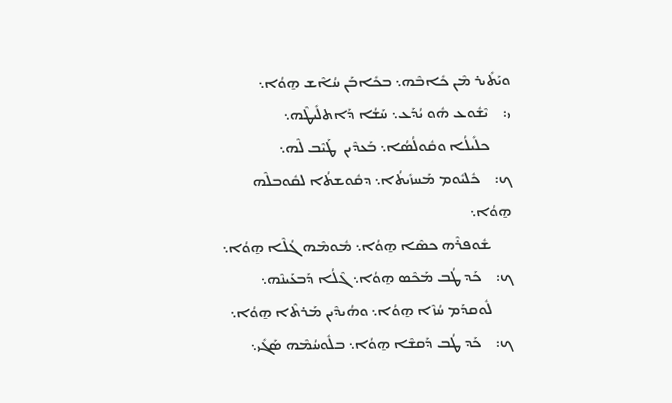ܘܝܰܬܺܝܪ ܡܶܢ ܟܺܐܒܶܗ܆ ܒܟܺܐܒܰܢ ܚܳܐܶܫ ܗ̱ܘܳܐ܆
ܝ:    ܝܶܫܽܘܥ ܗܽܘ ܝܳܕܰܥ܆ ܚܰܫܳܐ ܕܰܐܬܠܺܝܛܶܗ܆
      ܟܠܺܝܠܳܐ ܘܩܽܘܠܳܣܳܐ܆ ܒܰܥܕܶܝܢ  ܛܰܝܶܒ ܠܶܗ܆
ܟ:    ܟܽܠܝܽܘܡ ܡܰܚܙܺܝܬܳܐ܆ ܕܩܽܘܫܬܳܐ ܠܩܽܘܒܠܶܗ ܗ̱ܘܳܐ܆
      ܫܽܘܦܪܶܗ ܟܣܶܐ ܗ̱ܘܳܐ܆ ܡܽܘܡܶܗ ܓܳܠܶܐ ܗ̱ܘܳܐ܆
ܟ:    ܟܰܕ ܛܳܒ ܡܰܟܶܣ ܗ̱ܘܳܐ܆ ܓܶܠܳܐ ܕܰܒܥܰܝܢܶܗ܆
      ܠܽܘܩܕܰܡ ܚܳܙܶܐ ܗ̱ܘܳܐ܆ ܘܗܳܝܕܶܝܢ ܡܰܪܬܶܐ ܗ̱ܘܳܐ܆
ܟ:    ܟܰܕ ܛܳܒ ܕܰܩܫܶܐ ܗ̱ܘܳܐ܆ ܒܠܽܘܚܳܡܶܗ ܣܰܓܺܝ܆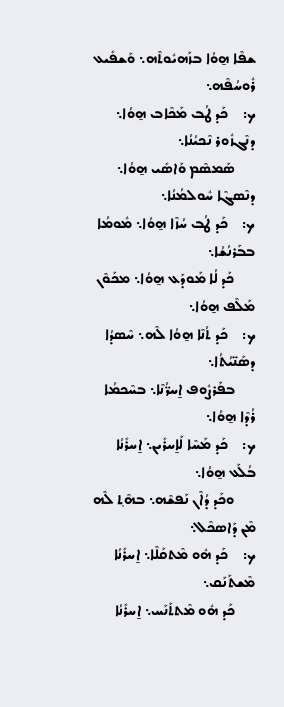ܫܦܶܐ ܗ̱ܘܳܐ ܒܙܰܗܝܽܘܬܶܗ܆ ܘܰܫܦܺܝܥ ܪܽܘܚܳܦܶܗ܆
ܟ:    ܟܰܕ ܛܳܒ ܡܰܟܶܐܒ ܗ̱ܘܳܐ܆ ܕܢܶܓܙܽܘܪ ܢܶܟܝܳܢܳܐ܆
      ܣܰܡܣܶܡ ܘܰܐܣܺܝ ܗ̱ܘܳܐ܆ ܕܢܶܣܓܶܐ ܚܽܘܠܡܳܢܳܐ܆
ܟ:    ܟܰܕ ܛܳܒ ܚܳܙܶܐ ܗ̱ܘܳܐ܆ ܡܽܘܡܳܐ ܒܒܰܪܢܳܫܳܐ܆
      ܟܰܕ ܠܳܐ ܡܰܘܕܰܥ ܗ̱ܘܳܐ܆ ܡܟܰܘܶܢ ܡܰܠܶܦ ܗ̱ܘܳܐ܆
ܟ:    ܟܰܕ ܬܳܢܶܐ ܗ̱ܘܳܐ ܠܶܗ܆ ܚܶܣܕܳܐ ܕܣܰܢ̈ܝܳܬܳܐ܆
      ܒܦܰܪܨܽܘܦ ܐ̱ܚܪ̈ܳܢܶܐ܆ ܒܚܶܟܡܳܐ ܪܳܕܶܐ ܗ̱ܘܳܐ܆
ܟ:    ܟܰܕ ܡܰܚܶܐ ܠܰܐ̱ܚܪܺܝܢ܆ ܐ̱ܚܪܺܢܳܐ ܒܳܠܰܥ ܗ̱ܘܳܐ܆
      ܘܟܰܕ ܕܳܐܶܢ ܢܰܦܫܶܗ܆ ܒܗܶܬ݂ ܠܶܗ ܡܶܢ ܕܰܐܣܟܶܠ܆
ܟ:    ܟܰܕ ܗܽܘ ܡܶܬܩܰܠܶܐ܆ ܐ̱ܚܪܺܢܳܐ ܡܶܫܬܰܢܰܩ܆
      ܟܰܕ ܗܽܘ ܡܶܬܬܰܢܰܚ܆ ܐ̱ܚܪܺܢܳܐ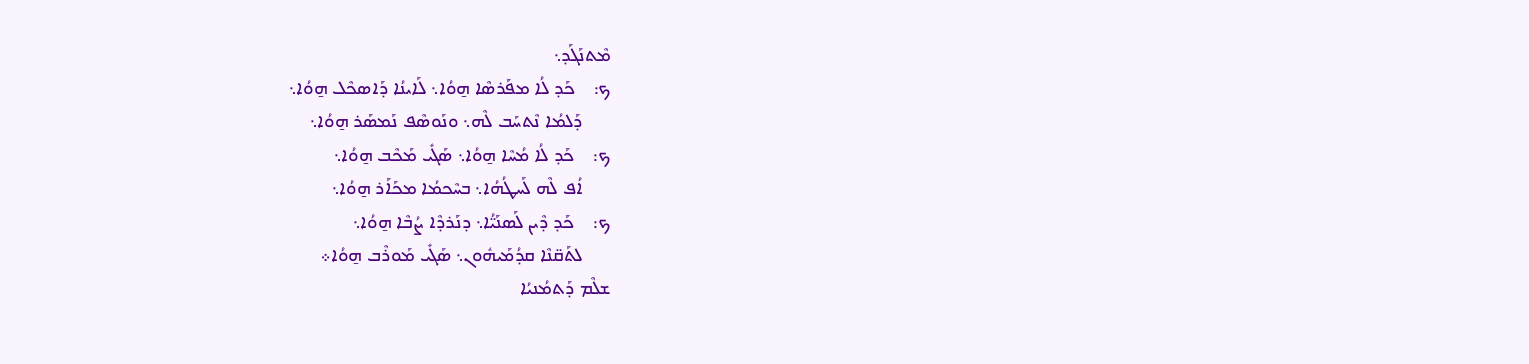ܡܶܬܢܰܓܰܕ܆
ܟ:    ܟܰܕ ܠܳܐ ܡܦܰܪܣܶܐ ܗ̱ܘܳܐ܆ ܠܰܐܝܢܳܐ ܕܰܐܣܟܶܠ ܗ̱ܘܳܐ܆
      ܕܰܠܡܳܐ ܢܶܬܚܰܒ ܠܶܗ܆ ܘܢܰܘܣܶܦ ܢܰܡܣܰܪ ܗ̱ܘܳܐ܆
ܟ:    ܟܰܕ ܠܳܐ ܡܳܚܶܐ ܗ̱ܘܳܐ܆ ܣܰܓܺܝ ܡܰܟܶܒ ܗ̱ܘܳܐ܆
      ܐܳܦ ܠܶܗ ܠܰܚܛܳܗܳܐ܆ ܒܚܶܟܡܳܐ ܡܟܰܐܰܪ ܗ̱ܘܳܐ܆
ܟ:    ܟܰܕ ܕܶܝܢ ܠܰܣܢܰܝ̈ܳܐ܆ ܕܢܰܪܕܶܐ ܨܳܒܶܐ ܗ̱ܘܳܐ܆
      ܠܬܰܩ̈ܢܶܐ ܩܕܳܡܰܝܗܽܘܢ܆ ܣܰܓܺܝ ܡܰܘܪܶܒ ܗ̱ܘܳܐ܀
ܫܠܶܡ ܕܰܬܡܳܢܝܳܐ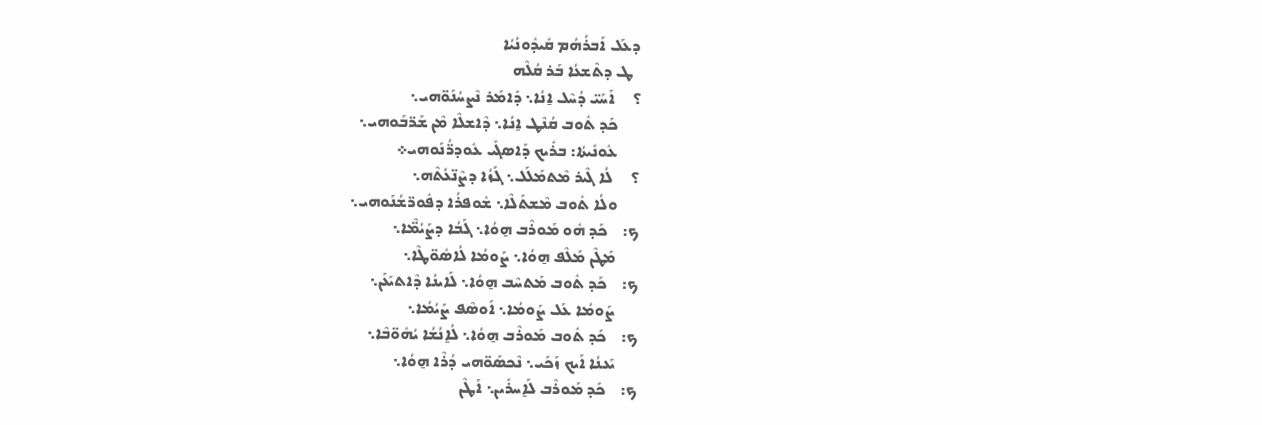ܕܥܰܠ ܐܰܒܪܳܗܳܡ ܩܺܝܕܽܘܢܳܝܳܐ
  ܛ ܕܬܶܫܥܳܐ ܒܰܪ ܩܳܠܶܗ
؟     ܐܰܚܰܝ̈ ܕܳܚܶܠ ܐ̱ܢܳܐ܆ ܕܺܐܡܰܪ ܢܶܨܚܳܢܰܘ̈ܗܝ܆
      ܟܰܕ ܬܽܘܒ ܩܳܢܶܛ ܐ̱ܢܳܐ܆ ܕܶܐܫܠܶܐ ܡܶܢ ܫܰܪ̈ܒܰܘܗܝ܆
      ܥܽܘܢܺܝܬܳܐ: ܒܪܺܝܟ ܕܰܐܣܓܺܝ ܥܽܘܕܪ̈ܳܢܰܘܗܝ܀
؟     ܠܳܐ ܓܶܝܪ ܡܶܬܡܰܠܰܠ܆ ܓܰܙܳܐ ܕܨܶܢ̈ܥܳܬܶܗ܆
      ܘܠܳܐ ܬܽܘܒ ܡܶܫܬܰܠܶܐ܆ ܫܽܘܦܪܳܐ ܕܦܽܘܪ̈ܫܳܢܰܘܗܝ܆
ܟ:    ܟܰܕ ܗܽܘ ܡܰܘܪܶܒ ܗ̱ܘܳܐ܆ ܓܰܒܳܐ ܕܨܰܝܳܡ̈ܶܐ܆
      ܡܰܛܶܢ ܡܰܠܶܦ ܗ̱ܘܳܐ܆ ܨܰܘܡܳܐ ܠܳܐܣܽܘ̈ܛܶܐ܆
ܟ:    ܟܰܕ ܬܽܘܒ ܡܰܬܚܶܒ ܗ̱ܘܳܐ܆ ܠܰܐܝܢܳܐ ܕܶܐܬܝܰܥܰܢ܆
      ܨܰܘܡܳܐ ܥܰܠ ܨܰܘܡܳܐ܆ ܐܰܘܣܶܦ ܨܰܝܳܡܳܐ܆
ܟ:    ܟܰܕ ܬܽܘܒ ܡܰܘܪܶܒ ܗ̱ܘܳܐ܆ ܠܳܐ̱ܢܳܫܳܐ ܝܳܗܽܘ̈ܒܶܐ܆
      ܝܰܥܢܳܐ ܐܰܝܟ ܙܰܟܰܝ܆ ܢܶܟܣܰܘ̈ܗܝ ܕܳܪܶܐ ܗ̱ܘܳܐ܆
ܟ:    ܟܰܕ ܡܰܘܪܶܒ ܠܰܐ̱ܚܪܺܝܢ܆ ܐܰܛܶܢ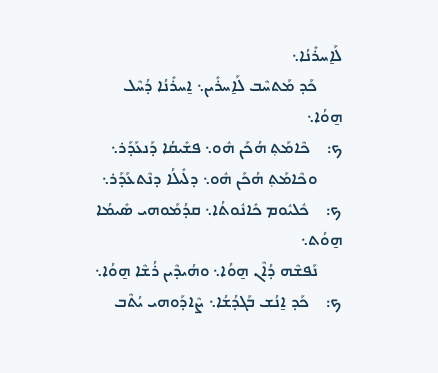ܠܰܐ̱ܚܪܺܢܳܐ܆
      ܟܰܕ ܡܰܬܚܶܒ ܠܰܐ̱ܚܪܺܝܢ܆ ܐ̱ܚܪܺܢܳܐ ܕܳܚܶܠ ܗ̱ܘܳܐ܆
ܟ:    ܟܶܐܡܰܬ݂ ܗܳܟܰܢ ܗܽܘ܆ ܦܫܺܝܩܳܐ ܕܰܢܥܰܕܰܪ܆
      ܘܟܶܐܡܰܬ݂ ܗܳܟܰܢ ܗܽܘ܆ ܕܠܺܝܠܳܐ ܕܢܶܬܥܰܕܰܪ܆
ܟ:    ܟܽܠܝܽܘܡ ܟܺܐܢܽܘܬܳܐ܆ ܩܕܳܡܰܘܗܝ ܣܺܝܡܳܐ ܗ̱ܘܳܬ܆
      ܢܰܦܫܶܗ ܕܳܐܶܢ ܗ̱ܘܳܐ܆ ܘܗܳܝܕܶܝܢ ܪܳܫܶܐ ܗ̱ܘܳܐ܆
ܟ:    ܟܰܕ ܐ̱ܢܳܫ ܒܰܓܕܳܫܳܐ܆ ܨܶܐܕܰܘܗܝ ܝܳܬܶܒ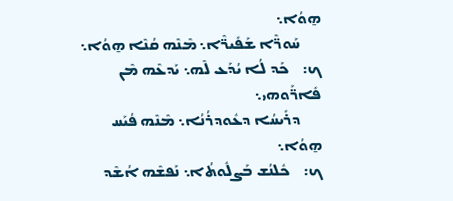ܗ̱ܘܳܐ܆
      ܚܰܘܪ̈ܶܐ ܫܰܦܺܝܪ̈ܶܐ܆ ܡܶܢܶܗ ܩܳܢܶܐ ܗ̱ܘܳܐ܆
ܟ:    ܟܰܕ ܠܳܐ ܝܳܕܰܥ ܠܶܗ܆ ܝܰܕܥܶܗ ܡܶܢ ܦܺܐܪ̈ܰܘܗܝ܆
      ܕܪܺܝܚܳܐ ܕܥܽܘܕܪܳܢܳܐ܆ ܡܶܢܶܗ ܦܳܝܰܚ ܗ̱ܘܳܐ܆
ܟ:    ܟܽܠܢܳܫ ܒܰܨܠܽܘܬܳܐ܆ ܢܰܦܫܶܗ ܐܳܫܶܕ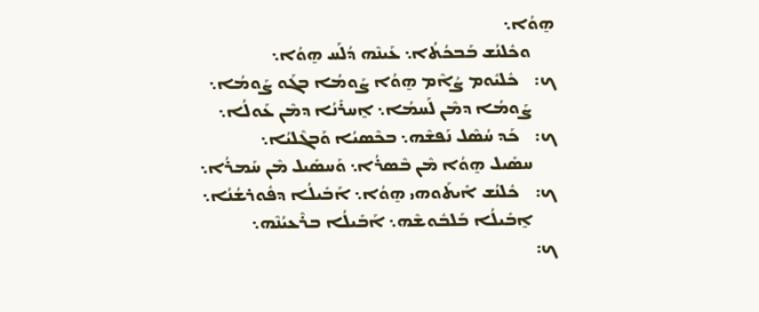ܗ̱ܘܳܐ܆
      ܘܟܽܠܢܳܫ ܒܰܒܟܳܬܳܐ܆ ܥܰܝܢܶܗ ܕܳܠܰܚ ܗ̱ܘܳܐ܆
ܟ:    ܟܽܠܝܽܘܡ ܨܳܐܶܡ ܗ̱ܘܳܐ ܨܰܘܡܳܐ ܒܓܰܘ ܨܰܘܡܳܐ܆
      ܨܰܘܡܳܐ ܕܡܶܢ ܠܰܚܡܳܐ܆ ܐ̱ܚܪܺܢܳܐ ܕܡܶܢ ܥܰܘܠܳܐ܆
ܟ:    ܟܰܕ ܚܳܣܶܠ ܢܰܦܫܶܗ܆ ܒܟܶܣܝܳܐ ܘܰܒܓܶܠܝܳܐ܆
      ܚܣܺܝܠ ܗ̱ܘܳܐ ܡܶܢ ܒܶܣܪܳܐ܆ ܘܰܚܣܺܝܠ ܡܶܢ ܚܰܡܪܳܐ܆
ܟ:    ܟܽܠܢܳܫ ܐܺܝܬܰܘܗܝ ܗ̱ܘܳܐ܆ ܐܰܒܺܝܠܳܐ ܕܦܽܘܪܫܳܢܳܐ܆
      ܐ̱ܒܺܝܠܳܐ ܒܰܠܒܽܘܫܶܗ܆ ܐܰܒܺܝܠܳܐ ܒܪܶܥܝܳܢܶܗ܆
ܟ: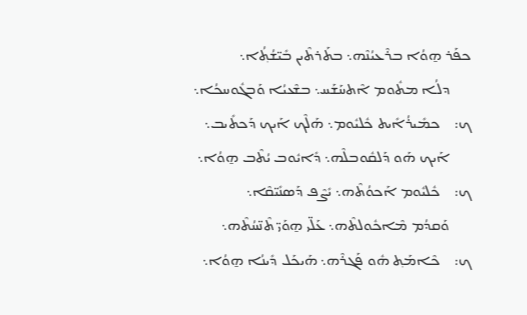ܟܦܰܪ ܗ̱ܘܳܐ ܒܪܶܥܝܳܢܶܗ܆ ܒܬܰܪܬܶܝܢ ܒܺܝ̈ܫܳܬ݂ܳܐ܆
      ܕܠܳܐ ܡܬܽܘܡ ܐܶܬܚܰܫܰܚ܆ ܒܫܶܥܝܳܐ ܘܰܒܓܽܘܚܟܳܐ܆
ܟ:    ܟܡܺܝܪܳܐܺܝܬ ܟܽܠܝܽܘܡ܆ ܗܰܠܶܟ ܐܰܝܟ ܕܰܟܬܺܝܒ܆
      ܐܰܝܟ ܗܰܘ ܕܰܠܩܽܘܒܠܶܗ܆ ܕܺܐܝܽܘܒ ܝܳܬܶܒ ܗ̱ܘܳܐ܆
ܟ:    ܟܽܠܝܽܘܡ ܐܰܟܘܳܬܶܗ܆ ܝܺܨܶܦ ܕܰܣܢܺܝ̈ܩܶܐ܆
      ܘܰܩܕܳܡ ܡܶܐܟܽܘܠܬܶܗ܆ ܥܰܠ̈ܝ ܗ̱ܘܰܝ̈ ܬܶܢ̈ܚܳܬܶܗ܆
ܟ:    ܟܶܐܡܰܬ݂ ܗܽܘ ܦܰܓܪܶܗ܆ ܗܰܝܟܰܠ ܕܺܝܢܳܐ ܗ̱ܘܳܐ܆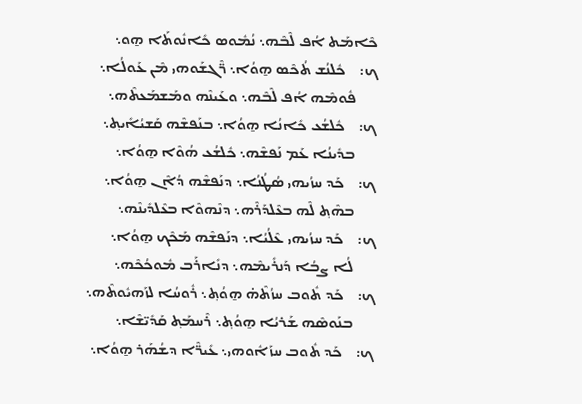ܟܶܐܡܰܬ ܐܳܦ ܠܶܒܶܗ܆ ܢܳܡܽܘܣ ܟܺܐܢܽܘܬܰܐ ܗ̱ܘ܆
ܟ:    ܟܽܠܢܳܫ ܬܳܟܶܣ ܗ̱ܘܳܐ܆ ܪ̈ܶܓܫܰܘܗܝ ܡܶܢ ܥܰܘܠܳܐ܆
      ܦܽܘܡܶܗ ܐܳܦ ܠܶܒܶܗ܆ ܘܥܰܝܢܶܗ ܘܡܰܫܡܰܥܬܶܗ܆
ܟ:    ܟܽܠܫܳܥ ܟܺܐܢܳܐ ܗ̱ܘܳܐ܆ ܒܢܰܦܫܶܗ ܩܰܫܝܳܐܺܝܬ݂܆
      ܒܕܺܝܢܳܐ ܥܰܡ ܢܰܦܫܶܗ܆ ܟܽܠܫܳܥ ܗܳܘܶܐ ܗ̱ܘܳܐ܆
ܟ:    ܟܰܕ ܚܙܳܝܗܝ ܣܳܛܳܢܳܐ܆ ܕܢܰܦܫܶܗ ܕܳܐܶܢ ܗ̱ܘܳܐ܆
      ܒܗܶܬ݂ ܠܶܗ ܒܥܶܠܕܰܪܶܗ܆ ܕܢܶܗܘܶܐ ܒܥܶܠܕܺܝܢܶܗ܆
ܟ:    ܟܰܕ ܚܙܳܝܗܝ ܥܶܠܳܝܳܐ܆ ܕܢܰܦܫܶܗ ܡܰܟܶܟ ܗ̱ܘܳܐ܆
      ܠܳܐ ܨܒܳܐ ܕܰܢܪܺܝܡܶܗ܆ ܕܢܺܐܪܰܒ ܡܽܘܟܳܟܶܗ܆
ܟ:    ܟܰܕ ܬܽܘܒ ܚܙܳܬܶܗ̇ ܗ̱ܘܳܬ݂܆ ܪܽܘܚܳܐ ܠܙܰܗܝܽܘܬܶܗ܆
      ܒܢܰܘܣܶܗ ܫܰܪܝܳܐ ܗ̱ܘܳܬ݂܆ ܪܶܚܡܰܬ݂ ܩܰܕܺܝ̈ܫܶܐ܆
ܟ:    ܟܰܕ ܬܽܘܒ ܚܙܰܐܽܘܗܝ܆ ܥܺܝܪ̈ܶܐ ܕܫܳܗܰܪ ܗ̱ܘܳܐ܆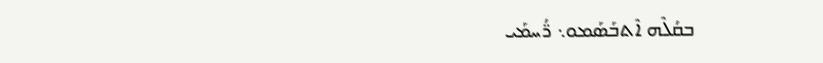ܒܩܳܠܶܗ ܐܶܬܒܰܣܰܡܘ܆ ܪ̈ܳܚܡܰܝ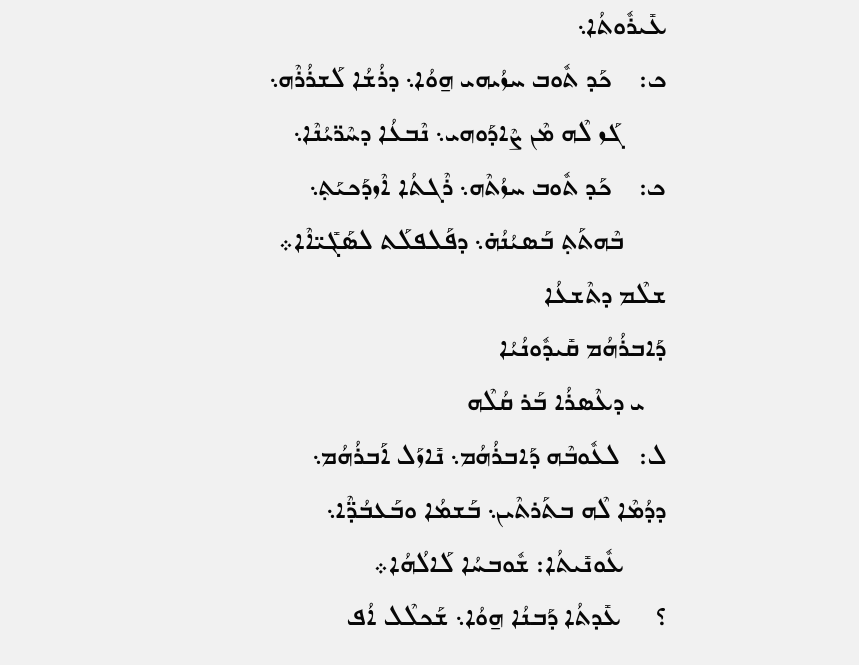ܥܺܝܪܽܘܬܳܐ܆
ܟ:    ܟܰܕ ܬܽܘܒ ܚܙܳܝܗܝ ܗ̱ܘܳܐ܆ ܕܪܳܫܳܐ ܠܰܫܪܳܪܶܗ܆
      ܓܰܙ ܠܶܗ ܡܶܢ ܨܶܐܕܰܘܗܝ܆ ܢܶܒܥܳܐ ܕܚܶܪ̈ܝܳܢܶܐ܆
ܟ:    ܟܰܕ ܬܽܘܒ ܚܙܳܬܶܗ܆ ܪܶܓܬܳܐ ܐܶܙܕܰܟܝܰܬ݂܆
      ܒܶܗܬܰܬ݂ ܒܰܣܝܳܢܳܗ̇܆ ܕܦܰܠܦܠܰܬ ܠܣܰܓܺܝ̈ܐܶܐ܀
ܫܠܶܡ ܕܬܶܫܥܳܐ
ܕܰܐܒܪܳܗܳܡ ܩܺܝܕܽܘܢܳܝܳܐ
   ܝ ܕܥܶܣܪܳܐ ܒܰܪ ܩܳܠܶܗ
ܠ:   ܠܥܽܘܒܶܗ ܕܰܐܒܪܳܗܳܡ܆ ܢܺܐܙܰܠ ܐܰܒܪܳܗܳܡ܆
ܕܕܳܡܶܐ ܠܶܗ ܒܬܰܪܬܶܝܢ܆ ܒܰܫܡܳܐ ܘܒܰܥܒܳܕ̈ܶܐ܆
      ܥܽܘܢܺܝܬܳܐ: ܫܽܘܒܚܳܐ ܠܰܐܠܳܗܳܐ܀
؟     ܥܺܕܬܳܐ ܕܰܒܢܳܐ ܗ̱ܘܳܐ܆ ܫܰܟܠܶܠ ܐܳܦ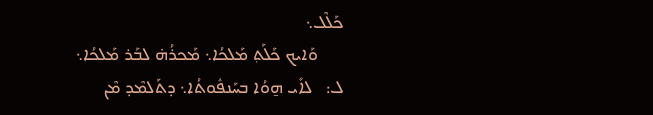ܟܰܠܶܠ܆
      ܘܰܐܝܟ ܟܰܠܰܬ݂ ܡܰܠܟܳܐ܆ ܡܰܟܪܳܗ̇ ܠܒܰܪ ܡܰܠܟܳܐ܆
ܠ:   ܠܐܺܝ ܗ̱ܘܳܐ ܒܚܰܢܦܽܘܬܳܐ܆ ܕܬܰܠܡܶܕ ܡܶܢ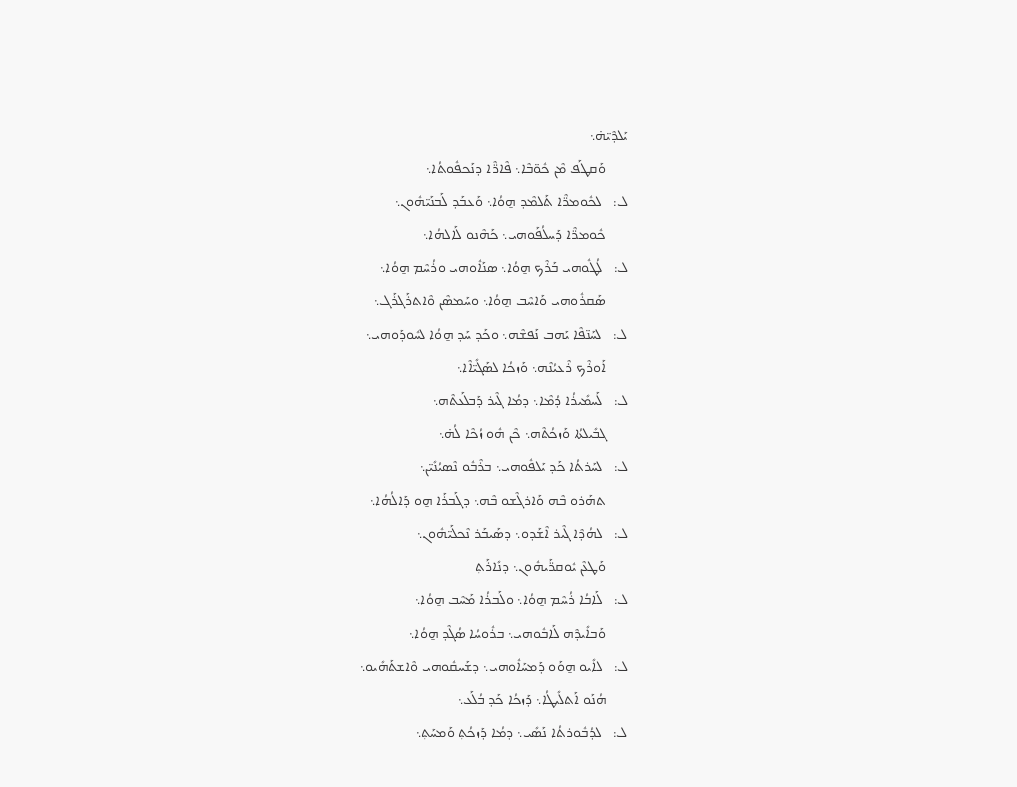ܝܰܠܕܶܝ̈ܗ̇܆
      ܘܰܩܛܰܦ ܡܶܢ ܟܽܘ̈ܒܶܐ܆ ܦܶܐܪ̈ܶܐ ܕܢܰܟܦܽܘܬܳܐ܆
ܠ:   ܠܟܽܘܡܪ̈ܶܐ ܬܰܠܡܶܕ ܗ̱ܘܳܐ܆ ܘܰܥܒܰܕ ܠܰܒܢܰܝ̈ܗܽܘܢ܆
      ܟܽܘܡܪ̈ܶܐ ܕܰܚܠܳܦܰܘܗܝ܆ ܟܰܗܶܢܘ ܠܰܐܠܗܳܐ܆
ܠ:   ܠܳܛܽܘܗܝ ܒܰܪܶܟ ܗ̱ܘܳܐ܆ ܣܢܰܐܽܘܗܝ ܘܪܳܚܶܡ ܗ̱ܘܳܐ܆
      ܣܰܩܪܽܘܗܝ ܘܰܐܚܶܒ ܗ̱ܘܳܐ܆ ܘܚܰܡܣܶܢ ܘܶܐܬܪܰܓܪܰܓ܆
ܠ:   ܠܚܰܢ̈ܦܶܐ ܝܰܗܒ ܢܰܦܫܶܗ܆ ܘܟܰܕ ܚܰܕ ܗ̱ܘܳܐ ܠܚܽܘܕܰܘܗܝ܆
      ܐܰܘܪܶܟ ܪܶܥܝܳܢܶܗ܆ ܘܰܙܟܳܐ ܠܣܰܓܺܝ̈ܐܶܐ܆
ܠ:   ܠܰܚܡܺܝܪܳܐ ܕܳܡܶܐ܆ ܕܡܳܐ ܓܶܝܪ ܕܰܒܠܰܥܬܶܗ܆
      ܓܒܺܝܠܬܳܐ ܘܰܙܟܳܬܶܗ܆ ܟܶܢ ܗܽܘ ܙܳܟܶܐ ܠܳܗ̇܆
ܠ:   ܠܚܰܪܬܳܐ ܟܰܕ ܝܰܠܦܽܘܗܝ܆ ܒܪܶܒܽܘ ܢܶܣܝܳܢܺܝ̈ܢ܆
      ܬܗܰܪܘ ܒܶܗ ܘܰܐܪܓܶܫܘ ܒܶܗ܆ ܕܓܰܒܪܰܐ ܗ̱ܘ ܕܰܐܠܳܗܳܐ܆
ܠ:   ܠܗܳܕܶܐ ܓܶܝܪ ܐܶܫܰܕܘ܆ ܕܣܰܝܒܰܪ ܢܶܟܠܰܝ̈ܗܽܘܢ܆
      ܘܰܛܥܶܢ ܝܽܘܩܪ̈ܰܝܗܽܘܢ܆ ܕܢܺܐܪܰܬ݂
ܠ:   ܠܰܐܒܳܐ ܪܳܚܶܡ ܗ̱ܘܳܐ܆ ܘܠܰܒܪܳܐ ܡܰܚܶܒ ܗ̱ܘܳܐ܆
      ܘܰܒܐܺܝܕܶܗ ܠܰܐܒܽܘܗܝ܆ ܒܪܽܘܚܳܐ ܣܳܓܶܕ ܗ̱ܘܳܐ܆
ܠ:   ܠܐܺܝܘ ܗ̱ܘܰܘ ܕܰܡܚܰܐܽܘܗܝ܆ ܕܫܰܚܩܽܘܗܝ ܘܶܐܫܬܰܗܺܝܘ܆
      ܗܳܢܰܘ ܐܰܬܠܺܝܛܳܐ܆ ܕܰܙܟܳܐ ܟܰܕ ܒܳܠܰܥ܆
ܠ:   ܠܕܳܒܽܘܪܬܳܐ ܢܰܣܺܝ܆ ܕܡܳܐ ܕܰܙܟܳܬ݂ ܘܰܡܚܰܬ݂܆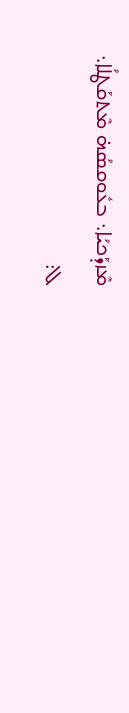ܡܶܙܕܰܟܝܳܐ܆ ܒܥܽܘܩܣܳܗ̇ ܡܶܬܩܰܛܠܳܐ܆
ܠ: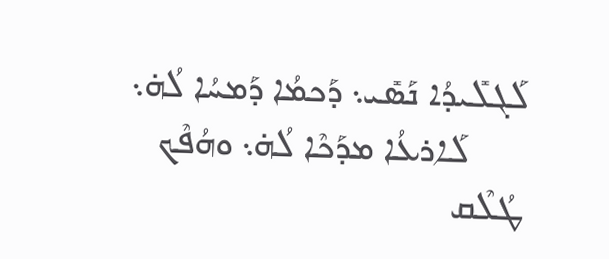ܠܰܓܠܺܝܕܳܐ ܢܰܣܺܝ܆ ܕܰܟܡܳܐ ܕܰܡܚܳܐ ܠܳܗ̇܆
      ܠܰܐܪܥܳܐ ܡܕܰܟܶܐ ܠܳܗ̇܆ ܘܗܳܦܶܟ ܛܳܠܶܩ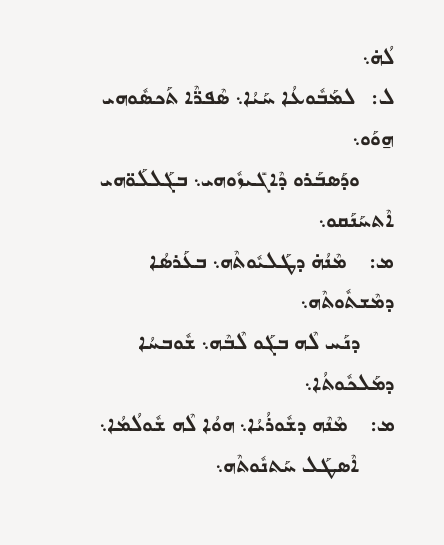ܠܳܗ̇܆
ܠ:   ܠܡܰܒܽܘܥܳܐ ܚܰܝܳܐ܆ ܣܶܦܪ̈ܶܐ ܬܰܟܣܽܘܗܝ ܗ̱ܘܰܘ܆
      ܘܕܰܣܒܰܪܘ ܕܶܐܓܺܝܙܽܘܗܝ܆ ܒܓܰܠܠܰܘ̈ܗܝ ܐܶܬܚܰܢܰܩܘ܆
ܡ:    ܡܶܢܳܗ̇ ܕܛܰܠܝܽܘܬܶܗ܆ ܒܥܰܪܣܳܐ ܕܡܶܫܬܽܘܬܶܗ܆
      ܕܢܰܚ ܠܶܗ ܒܓܰܘ ܠܶܒܶܗ܆ ܫܽܘܒܚܳܐ ܕܡܰܠܟܽܘܬܳܐ܆
ܡ:    ܡܶܢܶܗ ܕܫܽܘܪܳܝܳܐ܆ ܗܘܳܐ ܠܶܗ ܫܽܘܠܳܡܳܐ܆
      ܐܶܣܛܰܠ ܚܰܬܢܽܘܬܶܗ܆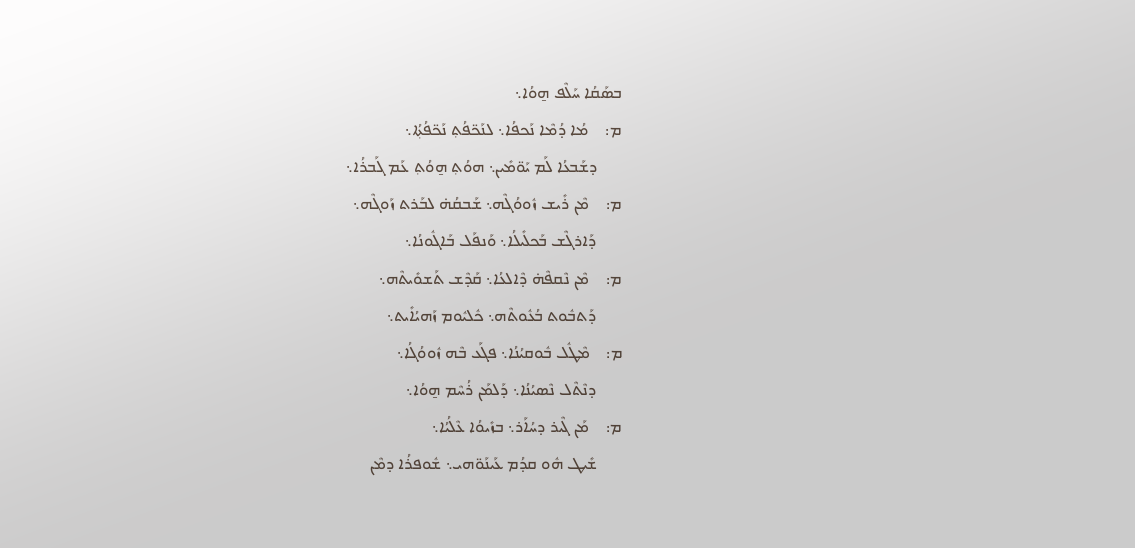ܒܣܰܩܳܐ ܚܰܠܶܦ ܗ̱ܘܳܐ܆
ܡ:    ܡܳܐ ܕܳܡܶܐ ܢܰܟܦܳܐ܆ ܠܢܰܟ̈ܦܳܬ݂ ܢܰܟ̈ܦܳܬ݂ܳܐ܆
      ܕܫܰܒܥܳܐ ܠܰܡ ܝܰܘ̈ܡܺܝܢ܆ ܗܘܳܬ݂ ܗ̱ܘܳܬ݂ ܥܰܡ ܓܰܒܪܳܐ܆
ܡ:    ܡܶܢ ܪܺܝܫ ܙܽܘܘܳܓܶܗ܆ ܫܰܒܩܳܗ̇ ܠܒܰܪܬ ܙܰܘܓܶܗ܆
      ܕܰܐܪܓܶܫ ܒܰܟܠܺܝܠܳܐ܆ ܘܰܢܦܰܠ ܒܰܐܓܽܘܢܳܐ܆
ܡ:    ܡܶܢ ܢܶܩܦܶܗ̇ ܕܶܐܠܥܳܐ܆ ܩܰܕܶܫ ܬܰܫܘܺܝܬܶܗ܆
      ܕܰܬܒܽܘܬ ܒܳܥܽܘܬܶܗ܆ ܟܽܠܝܽܘܡ ܙܰܗܝܳܐܺܝܬ܆
ܡ:    ܡܶܛܽܠ ܒܽܘܩܝܳܢܳܐ܆ ܦܓܰܥ ܒܶܗ ܙܽܘܘܳܓܳܐ܆
      ܕܢܶܬܶܠ ܢܶܣܝܳܢܳܐ܆ ܕܰܠܡܰܢ ܪܳܚܶܡ ܗ̱ܘܳܐ܆
ܡ:    ܡܰܢ ܓܶܝܪ ܕܚܳܐܰܪ܆ ܒܙܺܝܘܳܐ ܥܶܠܳܝܳܐ܆
      ܫܺܝܛ ܗܽܘ ܩܕܳܡ ܥܰܝܢܰܘ̈ܗܝ܆ ܫܽܘܦܪܳܐ ܕܡܶܢ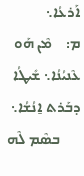ܐܰܪܥܳܐ܆
ܡ:    ܡܶܢ ܗܰܘ ܥܶܢܝܳܢܳܐ܆ ܫܺܝܛܳܐ ܕܒܰܪܬ ܐ̱ܢܳܫܳܐ܆
      ܒܣܶܡ ܠܶܗ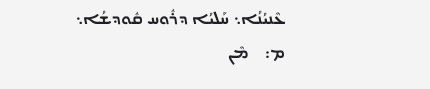ܥܶܢܝܳܢܳܐ܆ ܚܰܠܝܳܐ ܕܪܽܘܚ ܩܽܘܕܫܳܐ܆
ܡ:    ܡܶܢ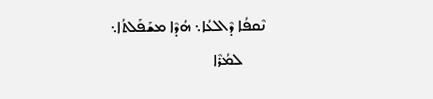ܢܶܩܦܳܐ ܕܶܐܠܥܳܐ܆ ܗܳܕܶܐ ܡܫܰܦܰܠܬܳܐ܆
      ܠܡܳܪܶܐ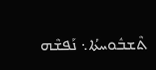ܬܶܫܒܽܘܚܬܳܐ܆ ܢܰܦܫܶܗ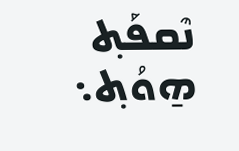ܢܶܩܦܰܬ݂ ܗ̱ܘܳܬ݂܆